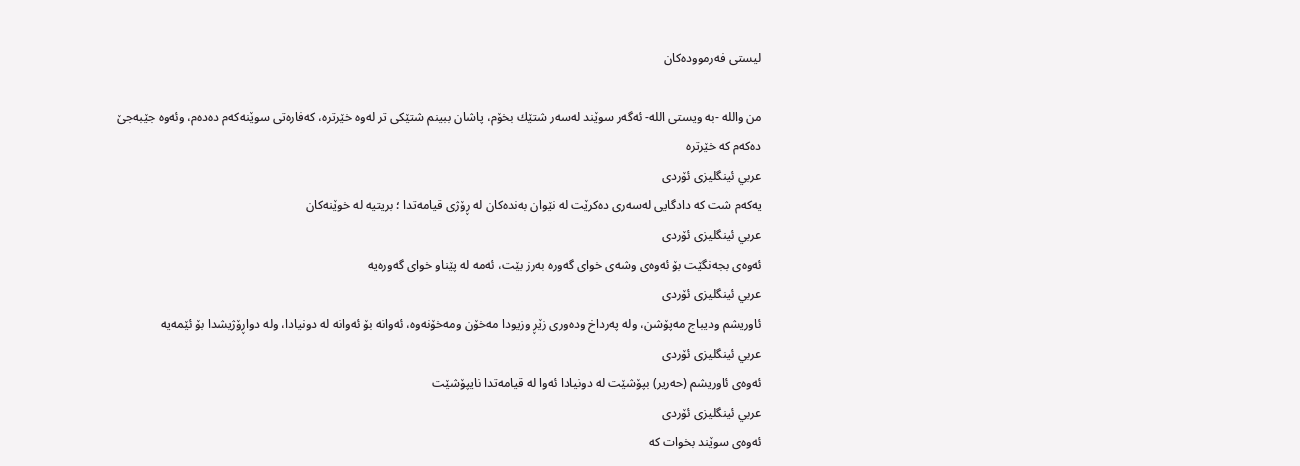لیستی فەرموودەکان

من والله -بە ویستی الله- ئەگەر سوێند لەسەر شتێك بخۆم، پاشان ببینم شتێكی تر لەوە خێرترە، كەفارەتی سوێنەكەم دەدەم، وئەوە جێبەجێ دەكەم كە خێرترە
عربي ئینگلیزی ئۆردی
یەکەم شت کە دادگایی لەسەری دەکرێت لە نێوان بەندەکان لە ڕۆژی قیامەتدا ؛ بریتیە لە خوێنەکان
عربي ئینگلیزی ئۆردی
ئەوەی بجەنگێت بۆ ئەوەی وشەی خوای گەورە بەرز بێت، ئەمە لە پێناو خوای گەورەیە
عربي ئینگلیزی ئۆردی
ئاوریشم ودیباج مەپۆشن، ولە پەرداخ ودەوری زێڕ وزیودا مەخۆن ومەخۆنەوە، ئەوانە بۆ ئەوانە لە دونیادا، ولە دواڕۆژیشدا بۆ ئێمەیە
عربي ئینگلیزی ئۆردی
ئەوەی ئاوریشم (حەریر) بپۆشێت لە دونیادا ئەوا لە قیامەتدا نایپۆشێت
عربي ئینگلیزی ئۆردی
ئەوەی سوێند بخوات کە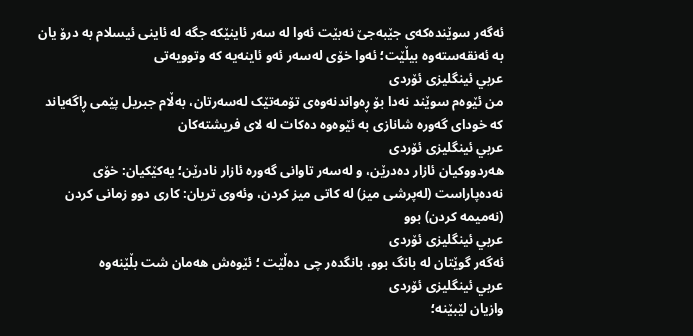ئەگەر سوێندەکەی جێبەجێ نەبێت ئەوا لە سەر ئاینێکە جگە لە ئاینی ئیسلام بە درۆ یان بە ئەنقەستەوە بیڵێت؛ ئەوا خۆی لەسەر ئەو ئاینەیە کە وتوویەتی
عربي ئینگلیزی ئۆردی
من ئێوەم سوێند نەدا بۆ ڕەواندنەوەی تۆمەتێک لەسەرتان، بەڵام جبریل پێمی ڕاگەیاند کە خودای گەورە شانازی بە ئێوەوە دەکات لە لای فریشتەکان
عربي ئینگلیزی ئۆردی
هەردووکیان ئازار دەدرێن، و لەسەر تاوانی گەورە ئازار نادرێن؛ یەکێکیان: خۆی نەدەپاراست (لەپرشی میز) لە کاتی میز کردن، وئەوی تریان: کاری دوو زمانی کردن (نەمیمە کردن) بوو
عربي ئینگلیزی ئۆردی
ئەگەر گوێتان لە بانگ بوو، بانگدەر چی دەڵێت ؛ ئێوەش ھەمان شت بڵێنەوە
عربي ئینگلیزی ئۆردی
وازیان لێبێنە؛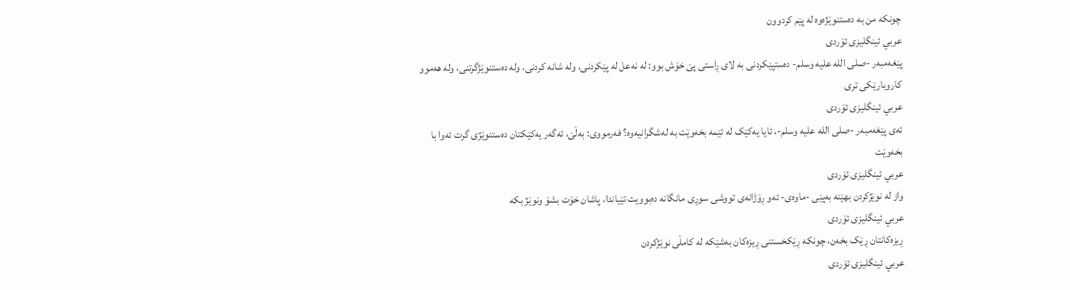چونکە من بە دەستنوێژەوە لە پێم کردوون
عربي ئینگلیزی ئۆردی
پێغەمبەر -صلى اللە علیە وسلم- دەستپێکردنی بە لای ڕاستی پێ خۆش بوو: لە نەعل لە پێکردنی، ولە شانە کردنی، ولە دەستنوێژگرتنی، ولە هەموو کاروبارێکی تری
عربي ئینگلیزی ئۆردی
ئەی پێغەمبەر -صلى اللە علیە وسلم-، ئایا یەکێک لە ئێمە بخەوێت بە لەشگرانیەوە؟ فەرمووی: بەڵێ، ئەگەر یەکێکتان دەستنوێژی گرت ئەوا با بخەوێت
عربي ئینگلیزی ئۆردی
واز لە نوێژكردن بهێنە بەپێی -ماوەی- ئەو ڕۆژانەی تووشی سوڕی مانگانە دەبوویت تێیاندا، پاشان خۆت بشۆ ونوێژ بکە
عربي ئینگلیزی ئۆردی
ڕیزەکانتان ڕێک بخەن، چونکە ڕێکخستنی ڕیزەکان بەشێكە لە کامڵی نوێژکردن
عربي ئینگلیزی ئۆردی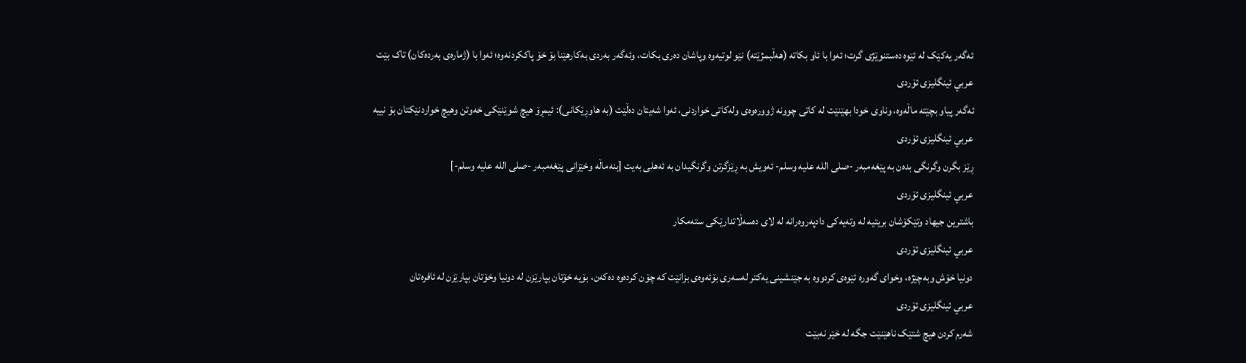ئەگەر یەکێک لە ئێوە دەستنوێژی گرت؛ ئەوا با ئاو بكاتە (هەڵبمژێتە) نێو لوتیەوە وپاشان دەری بکات، وئەگەر بەردی بەکارهێنا بۆ خۆ پاککردنەوە؛ ئەوا با (ژمارەی بەردەكان) تاک بێت
عربي ئینگلیزی ئۆردی
ئەگەر پیاو بچێتە ماڵەوە، وناوی خودا بهێنێت لە کاتی چوونە ژوورەوەی ولەکاتی خواردنی، ئەوا شەیتان دەڵێت (بە هاوڕێکانی): ئیمڕۆ هیچ شوێنێکی خەوتن وهیچ خواردنێکتان بۆ نییە
عربي ئینگلیزی ئۆردی
ڕێز بگرن وگرنگی بدەن بە پێغەمبەر -صلى اللە علیە وسلم- ئەویش بە ڕێزگرتن وگرنگیدان بە ئەهلی بەیت [بنەماڵە وخێزانی پێغەمبەر -صلى اللە علیە وسلم-]
عربي ئینگلیزی ئۆردی
باشترین جیهاد وتێکۆشان بریتیە لە وتەیەکی دادپەروەرانە لە لای دەسەڵاتدارێکی ستەمکار
عربي ئینگلیزی ئۆردی
دونیا خۆش وبەچێژە، وخوای گەورە ئێوەی کردووە بە جێنشینی یەکتر لەسەری بۆئەوەی بزانێت کە چۆن کردەوە دەکەن، بۆیە خۆتان بپارێزن لە دونیا وخۆتان بپارێزن لە ئافرەتان
عربي ئینگلیزی ئۆردی
شەرم کردن هیچ شتێک ناهێنێت جگە لە خێر نەبێت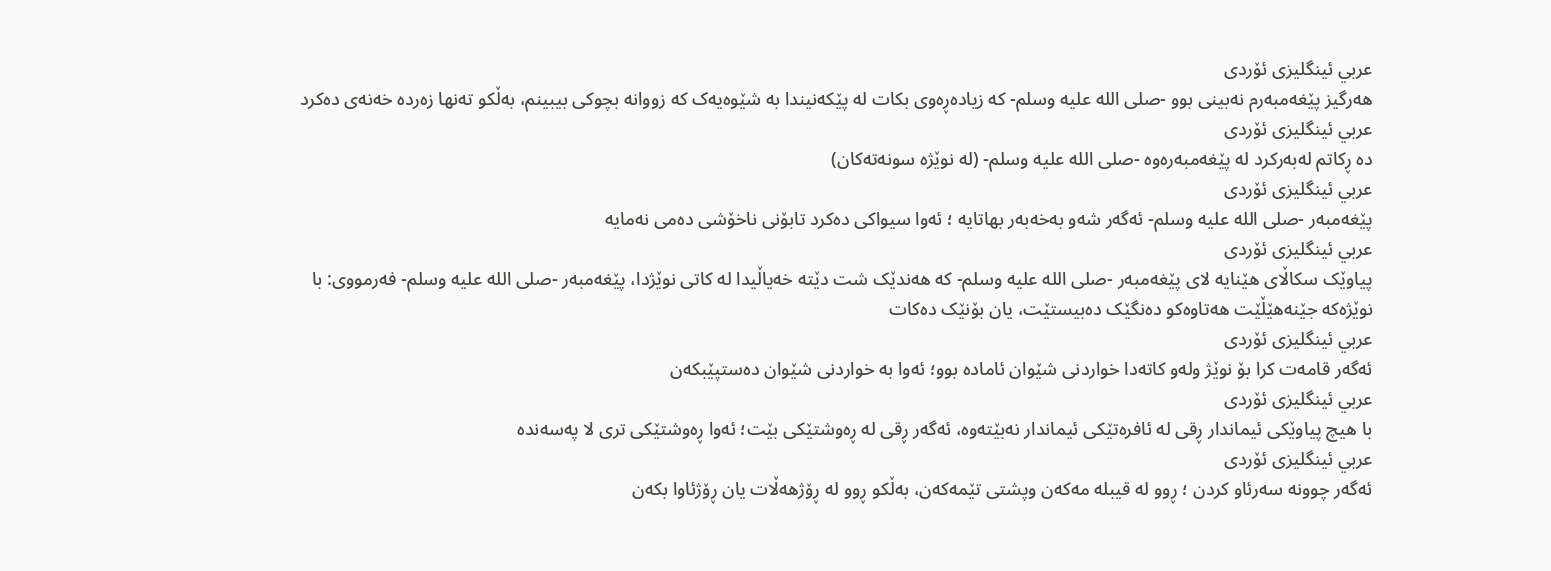عربي ئینگلیزی ئۆردی
هەرگیز پێغەمبەرم نەبینی بوو -صلى اللە علیە وسلم- کە زیادەڕەوی بکات لە پێکەنیندا بە شێوەیەک کە زووانە بچوکی بیبینم، بەڵکو تەنها زەردە خەنەی دەکرد
عربي ئینگلیزی ئۆردی
دە ڕكاتم لەبەركرد لە پێغەمبەرەوە -صلى اللە علیە وسلم- (لە نوێژە سونەتەكان)
عربي ئینگلیزی ئۆردی
پێغەمبەر -صلى اللە علیە وسلم- ئەگەر شەو بەخەبەر بهاتایە ؛ ئەوا سیواکی دەکرد تابۆنی ناخۆشی دەمی نەمایە
عربي ئینگلیزی ئۆردی
پیاوێک سکاڵای هێنایە لای پێغەمبەر -صلى اللە علیە وسلم- کە هەندێک شت دێتە خەیاڵیدا لە کاتی نوێژدا، پێغەمبەر -صلى اللە علیە وسلم- فەرمووی: با نوێژەکە جێنەهێڵێت هەتاوەکو دەنگێک دەبیستێت، یان بۆنێک دەکات
عربي ئینگلیزی ئۆردی
ئەگەر قامەت کرا بۆ نوێژ ولەو کاتەدا خواردنی شێوان ئامادە بوو؛ ئەوا بە خواردنی شێوان دەستپێبکەن
عربي ئینگلیزی ئۆردی
با هیچ پیاوێکی ئیماندار ڕقی لە ئافرەتێکی ئیماندار نەبێتەوە، ئەگەر ڕقی لە ڕەوشتێکی بێت؛ ئەوا ڕەوشتێکی تری لا پەسەندە
عربي ئینگلیزی ئۆردی
ئەگەر چوونە سەرئاو كردن ؛ ڕوو لە قیبلە مەكەن وپشتی تێمەكەن، بەڵکو ڕوو لە ڕۆژھەڵات یان ڕۆژئاوا بکەن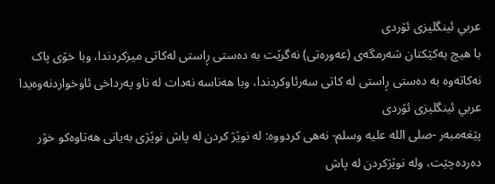عربي ئینگلیزی ئۆردی
با هیچ یەکێکتان شەرمگەی (عەورەتی) نەگرێت بە دەستی ڕاستی لەکاتی میزکردندا، وبا خۆی پاک نەکاتەوە بە دەستی ڕاستی لە کاتی سەرئاوکردندا، وبا هەناسە نەدات لە ناو پەرداخی ئاوخواردنەوەیدا
عربي ئینگلیزی ئۆردی
پێغەمبەر -صلى اللە علیە وسلم- نەهی کردووە: لە نوێژ کردن لە پاش نوێژی بەیانی هەتاوەکو خۆر دەردەچێت، ولە نوێژکردن لە پاش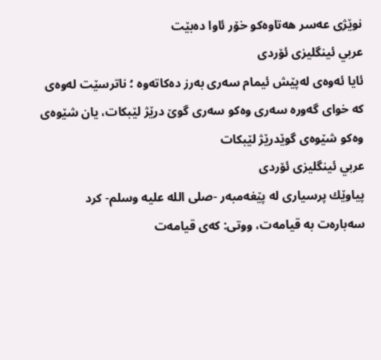نوێژی عەسر هەتاوەکو خۆر ئاوا دەبێت
عربي ئینگلیزی ئۆردی
ئایا ئەوەی لەپێش ئیمام سەری بەرز دەکاتەوە ؛ ناترسێت لەوەی کە خوای گەورە سەری وەکو سەری گوێ درێژ لێبكات، یان شێوەی وەکو شێوەی گوێدرێژ لێبکات
عربي ئینگلیزی ئۆردی
پیاوێك پرسیاری لە پێغەمبەر -صلى اللە علیە وسلم- كرد سەبارەت بە قیامەت، ووتی: كەی قیامەت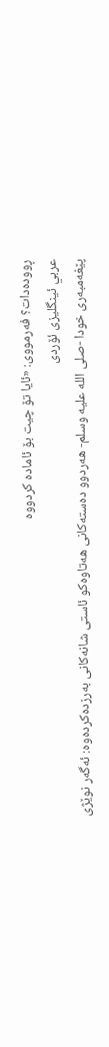ڕوودەدات؟ فەرمووی: «ئایا تۆ چیت بۆ ئامادە كردووە
عربي ئینگلیزی ئۆردی
پێغەمبەری خودا -صلى اللە علیە وسلم- هەردوو دەستەكانی هەتاوەکو ئاستی شانەکانی بەرزدەکردەوە: ئەگەر نوێژی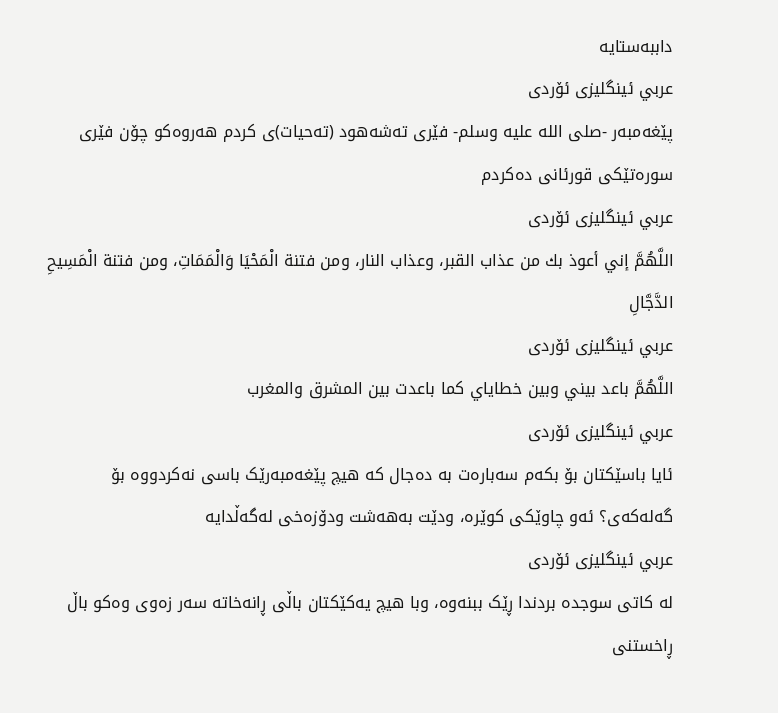داببەستایە
عربي ئینگلیزی ئۆردی
پێغەمبەر -صلى اللە علیە وسلم- فێری تەشەهود (تەحیات)ی کردم هەروەکو چۆن فێری سورەتێکی قورئانی دەکردم
عربي ئینگلیزی ئۆردی
اللَّهُمَّ إني أعوذ بك من عذاب القبر، وعذاب النار، ومن فتنة الْمَحْيَا وَالْمَمَاتِ، ومن فتنة الْمَسِيحِ الدَّجَّالِ
عربي ئینگلیزی ئۆردی
اللَّهُمَّ باعد بيني وبين خطاياي كما باعدت بين المشرق والمغرب
عربي ئینگلیزی ئۆردی
ئایا باسێکتان بۆ بکەم سەبارەت بە دەجال کە هیچ پێغەمبەرێک باسی نەکردووە بۆ گەلەكەی؟ ئەو چاوێکی کوێرە، ودێت بەهەشت ودۆزەخی لەگەڵدایە
عربي ئینگلیزی ئۆردی
لە کاتی سوجدە بردندا ڕێک ببنەوە، وبا هیچ یەکێکتان باڵی ڕانەخاتە سەر زەوی وەکو باڵ ڕاخستنی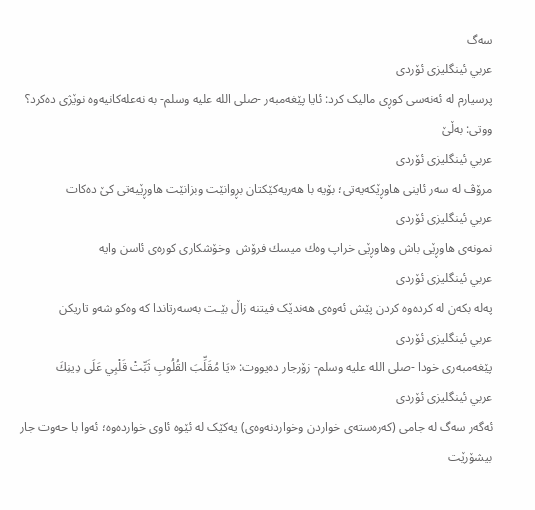سەگ
عربي ئینگلیزی ئۆردی
پرسیارم لە ئەنەسی کوڕی مالیک کرد: ئایا پێغەمبەر -صلى اللە علیە وسلم- بە نەعلەکانیەوە نوێژی دەکرد؟ ووتی: بەڵێ
عربي ئینگلیزی ئۆردی
مرۆڤ لە سەر ئاینی هاوڕێکەیەتی؛ بۆیە با هەریەکێکتان بڕوانێت وبزانێت هاوڕێیەتی کێ دەکات
عربي ئینگلیزی ئۆردی
نمونەی هاوڕێی باش وهاوڕێی خراپ وەك میسك فرۆش  وخۆشکاری كورەی ئاسن وایە
عربي ئینگلیزی ئۆردی
پەلە بکەن لە کردەوە کردن پێش ئەوەی هەندێک فیتنە زاڵ بێـت بەسەرتاندا كە وەکو شەو تاریکن
عربي ئینگلیزی ئۆردی
پێغەمبەری خودا -صلى اللە علیە وسلم- زۆرجار دەیووت: «يَا مُقَلِّبَ القُلُوبِ ثَبِّتْ قَلْبِي عَلَى دِينِكَ
عربي ئینگلیزی ئۆردی
ئەگەر سەگ لە جامی (کەرەستەی خواردن وخواردنەوەى) یەکێک لە ئێوە ئاوی خواردەوە؛ ئەوا با حەوت جار بیشۆرێت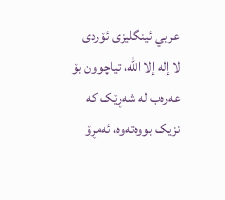عربي ئینگلیزی ئۆردی
لا إله إلا الله، تیاچوون بۆ عەرەب لە شەڕێک کە نزیک بووەتەوە، ئەمڕۆ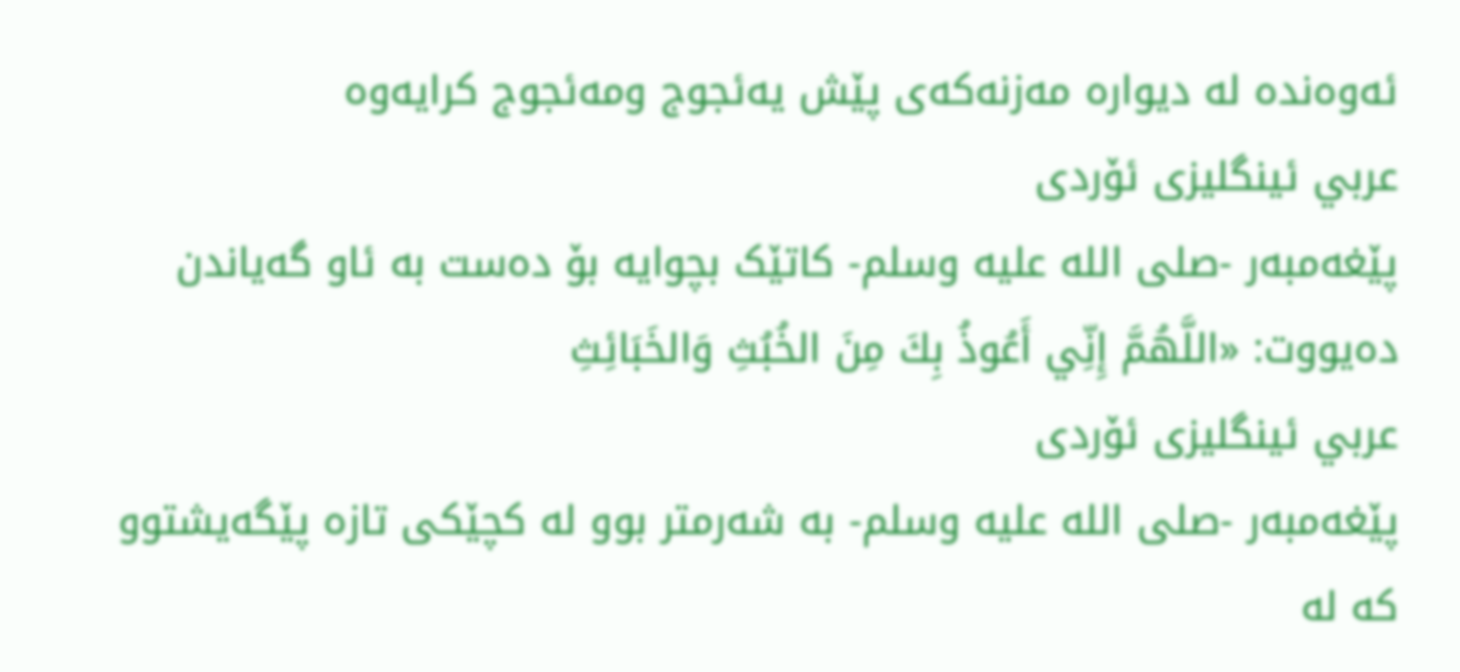ئەوەندە لە دیوارە مەزنەکەی پێش یەئجوج ومەئجوج کرایەوە
عربي ئینگلیزی ئۆردی
پێغەمبەر -صلى الله علیه وسلم- کاتێک بچوایە بۆ دەست بە ئاو گەیاندن دەیووت: «اللَّهُمَّ إِنِّي أَعُوذُ بِكَ مِنَ الخُبُثِ وَالخَبَائِثِ
عربي ئینگلیزی ئۆردی
پێغەمبەر -صلى الله علیه وسلم- بە شەرمتر بوو لە کچێکی تازە پێگەیشتوو کە لە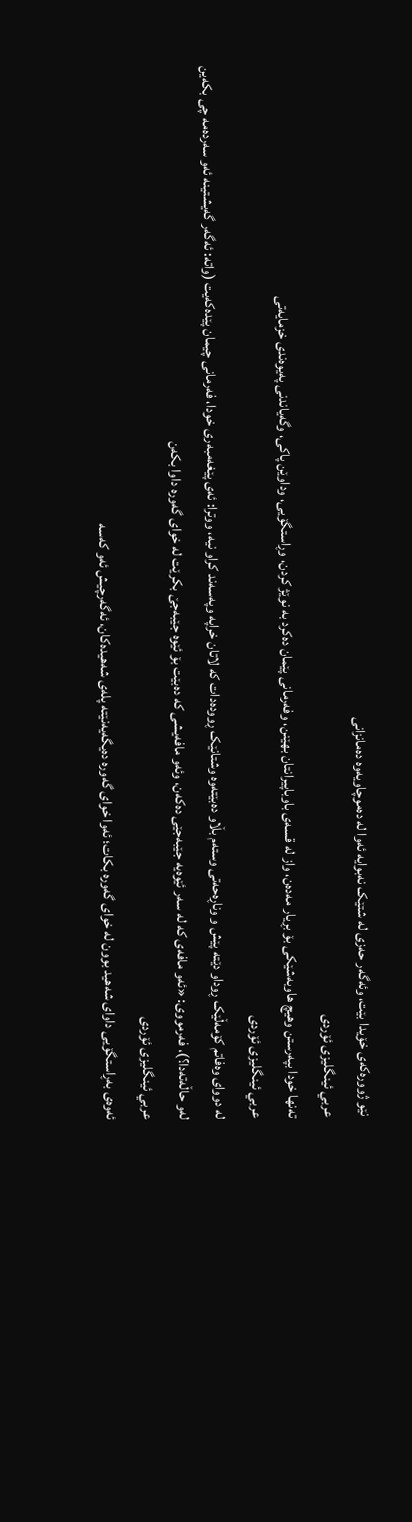نێو ژوورەکەی خۆیدا بێت، وئەگەر حەزی لە شتێک نەبوایە ئەوا لە دەموچاویەوە دەمانزانی
عربي ئینگلیزی ئۆردی
تەنها خودا بپەرستن وهیچ هاوبەشێکی بۆ بڕیار مەدەن، واز لە قسەی باوباپیرانتان بهێنن، وفەرمانی پێمان دەکرد بە نوێژ کردن، وڕاستگۆیی، وداوێن پاکی، وگەیاندنی پەیوەندی خزمایەتی
عربي ئینگلیزی ئۆردی
لە دووای وەفاتم کۆمەڵێک ڕوداو دێتە پێش و وناڕەحەتی وستەم بڵاو دەبێتەوە وشتانێک ڕوودەدات کە لاتان خراپە وپەسەند کراو نیە، ووترا: ئەی پێغەمبەری خودا، فەرمانی چیمان پێدەکەیت (واتە: ئەگەر گەیشتینە ئەو سەردەمە چی بکەین لەو حاڵەتەدا؟)، فەرمووی: «ئەو مافەی کە لە سەر ئێوەیە جێبەجێی دەکەن، وئەو مافەیشی کە دەبێت بۆ ئێوە جێبەجێ بکرێت لە خوای گەورە داوا بکەن
عربي ئینگلیزی ئۆردی
ئەوەی بەڕاستگۆیی داوای شەهید بوون لە خوای گەورە بکات؛ ئەوا خوای گەورە دەیگەیەنێتە پلەی شەهیدەکان، ئەگەرچیش ئەو کەسە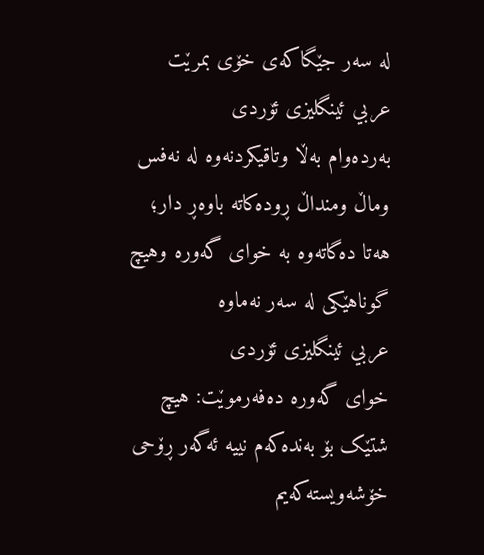لە سەر جێگاکەی خۆی بمرێت
عربي ئینگلیزی ئۆردی
بەردەوام بەڵا وتاقیکردنەوە لە نەفس وماڵ ومنداڵ ڕودەکاتە باوەڕ دار؛ هەتا دەگاتەوە بە خوای گەورە وهیچ گوناهێكی لە سەر نەماوە
عربي ئینگلیزی ئۆردی
خوای گەورە دەفەرموێت: هیچ شتێک بۆ بەندەکەم نییە ئەگەر ڕۆحی خۆشەویستەکەیم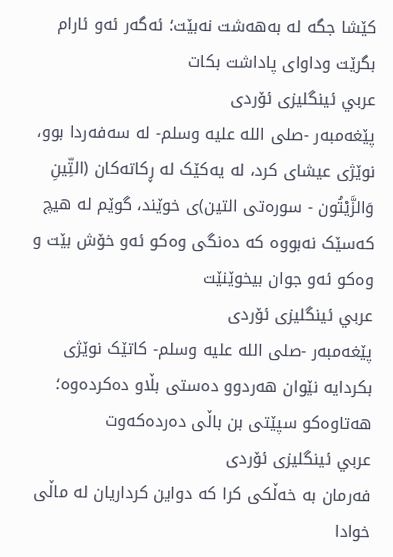کێشا جگە لە بەهەشت نەبێت؛ ئەگەر ئەو ئارام بگرێت وداوای پاداشت بکات
عربي ئینگلیزی ئۆردی
پێغەمبەر -صلى الله علیه وسلم- لە سەفەردا بوو، نوێژی عیشای کرد، لە یەکێک لە ڕکاتەکان (التِّينِ وَالزَّيْتُون - سورەتی التین)ی خوێند، گوێم لە هیچ کەسێک نەبووە کە دەنگی وەکو ئەو خۆش بێت و وەکو ئەو جوان بیخوێنێت
عربي ئینگلیزی ئۆردی
پێغەمبەر -صلى الله علیه وسلم- کاتێک نوێژی بکردایە نێوان هەردوو دەستی بڵاو دەکردەوە؛ هەتاوەکو سپێتی بن باڵی دەردەکەوت
عربي ئینگلیزی ئۆردی
فەرمان بە خەڵکی کرا کە دواین کرداریان لە ماڵی خوادا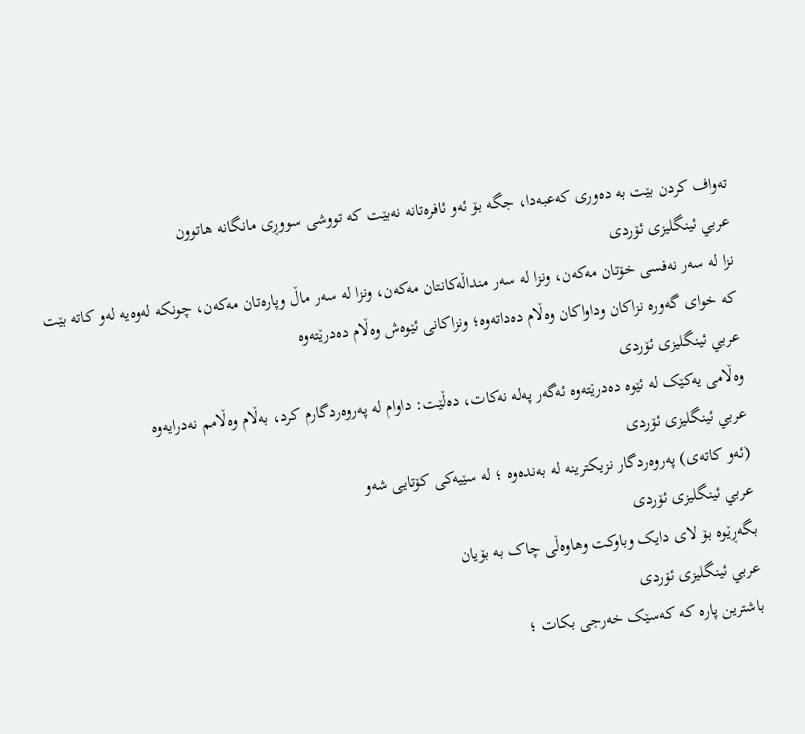تەواف کردن بێت بە دەوری کەعبەدا، جگە بۆ ئەو ئافرەتانە نەبێت کە تووشی سووڕی مانگانە هاتوون
عربي ئینگلیزی ئۆردی
نزا لە سەر نەفسی خۆتان مەکەن، ونزا لە سەر منداڵەکانتان مەکەن، ونزا لە سەر ماڵ وپارەتان مەکەن، چونکە لەوەیە لەو کاتە بێت کە خوای گەورە نزاکان وداواکان وەڵام دەداتەوە؛ ونزاکانی ئێوەش وەڵام دەدرێتەوە
عربي ئینگلیزی ئۆردی
وەڵامی یەکێک لە ئێوە دەدرێتەوە ئەگەر پەلە نەکات، دەڵێت: داوام لە پەروەردگارم کرد، بەڵام وەڵامم نەدرایەوە
عربي ئینگلیزی ئۆردی
(ئەو كاتەی) پەروەردگار نزیكترینە لە بەندەوە ؛ لە سێیەكی کۆتایی شەو
عربي ئینگلیزی ئۆردی
بگەڕێوە بۆ لای دایک وباوکت وهاوەڵی چاک بە بۆیان
عربي ئینگلیزی ئۆردی
باشترین پارە کە کەسێک خەرجی بکات ؛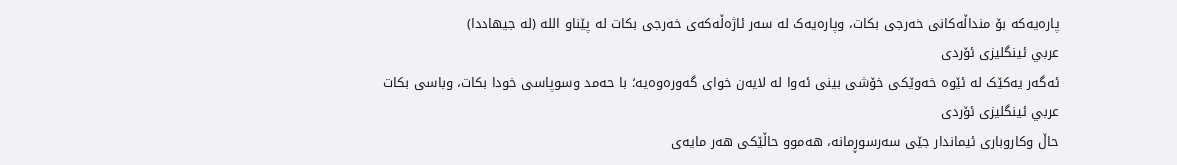پارەیەکە بۆ منداڵەکانی خەرجی بکات، وپارەیەک لە سەر ئاژەڵەکەی خەرجی بکات لە پێناو الله (لە جیهاددا)
عربي ئینگلیزی ئۆردی
ئەگەر یەکێک لە ئێوە خەوێکی خۆشی بینی ئەوا لە لایەن خوای گەورەوەیە؛ با حەمد وسوپاسی خودا بکات، وباسی بکات
عربي ئینگلیزی ئۆردی
حاڵ وکاروباری ئیماندار جێی سەرسوڕمانە، هەموو حاڵێکی هەر مایەی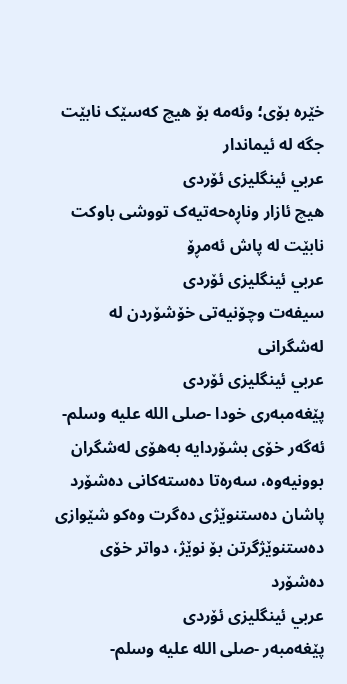خێرە بۆی؛ وئەمە بۆ هیچ کەسێک نابێت جگە لە ئیماندار
عربي ئینگلیزی ئۆردی
هیچ ئازار وناڕەحەتیەک تووشی باوکت نابێت لە پاش ئەمڕۆ
عربي ئینگلیزی ئۆردی
سیفەت وچۆنیەتی خۆشۆردن لە لەشگرانی
عربي ئینگلیزی ئۆردی
پێغەمبەری خودا -صلى الله علیه وسلم- ئەگەر خۆی بشۆردایە بەهۆی لەشگران بوونیەوە، سەرەتا دەستەكانی دەشۆرد پاشان دەستنوێژی دەگرت وەکو شێوازی دەستنوێژگرتن بۆ نوێژ، دواتر خۆی دەشۆرد
عربي ئینگلیزی ئۆردی
پێغەمبەر -صلى الله علیه وسلم-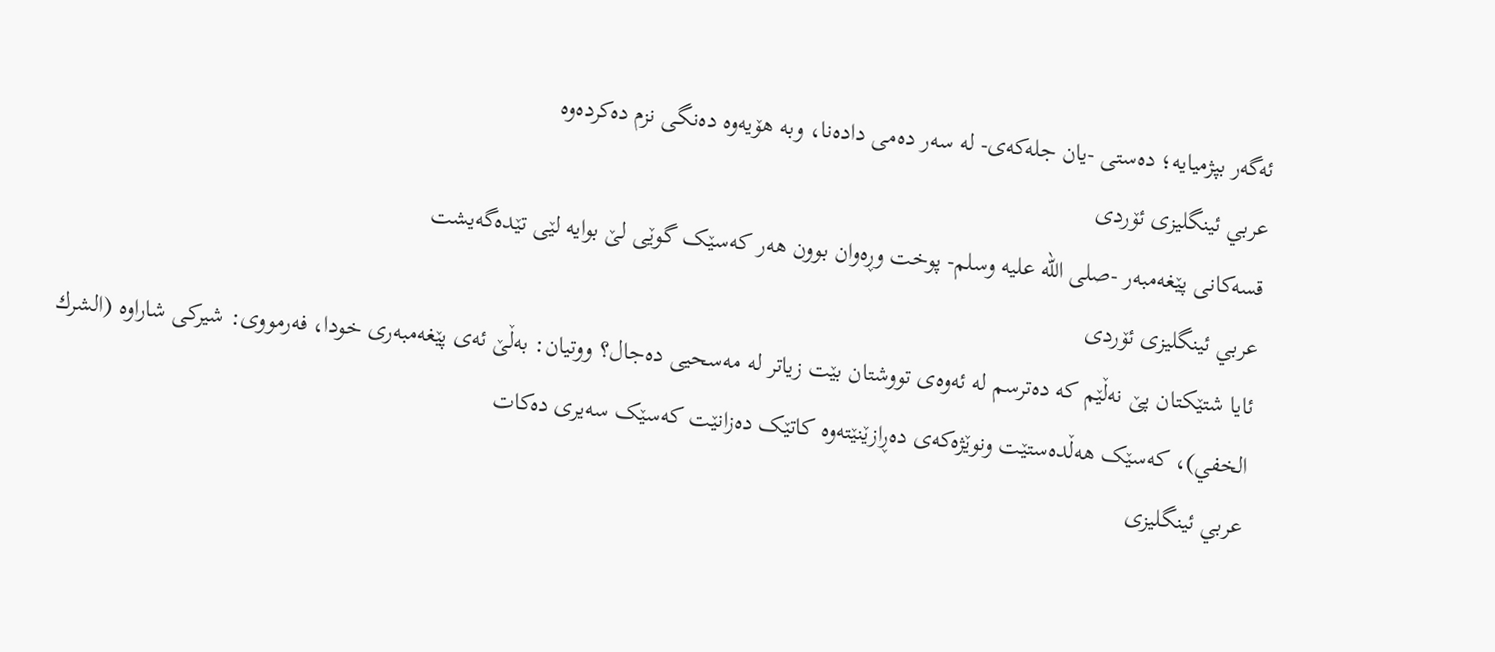ئەگەر بپژمیایە؛ دەستی -یان جلەکەی- لە سەر دەمی دادەنا، وبە هۆیەوە دەنگی نزم دەکردەوە
عربي ئینگلیزی ئۆردی
قسەکانی پێغەمبەر -صلى الله علیه وسلم- پوخت وڕەوان بوون هەر کەسێک گوێی لێ بوایە لێی تێدەگەیشت
عربي ئینگلیزی ئۆردی
ئایا شتێکتان پێ نەڵێم کە دەترسم لە ئەوەی تووشتان بێت زیاتر لە مەسحیی دەجال؟ ووتیان: بەڵێ ئەی پێغەمبەری خودا، فەرمووی: شیرکی شاراوە (الشرك الخفي)، کەسێک هەڵدەستێت ونوێژەکەی دەڕازێنێتەوە کاتێک دەزانێت کەسێک سەیری دەکات
عربي ئینگلیزی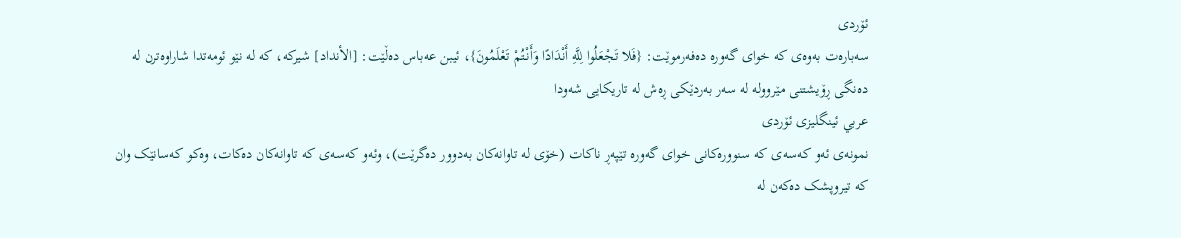ئۆردی
سەبارەت بەوەی کە خوای گەورە دەفەرموێت: {فَلا تَجْعَلُوا لِلَّهِ أَنْدَادًا وَأَنْتُمْ تَعْلَمُونَ}، ئیبن عەباس دەڵێت: [الأنداد] شیرکە، کە لە نێو ئومەتدا شاراوەترن لە دەنگی ڕۆیشتنی مێروولە لە سەر بەردێکی ڕەش لە تاریکایی شەودا
عربي ئینگلیزی ئۆردی
نمونەی ئەو کەسەی کە سنوورەکانی خوای گەورە تێپەڕ ناکات (خۆی لە تاوانەکان بەدوور دەگرێت)، وئەو کەسەی کە تاوانەکان دەكات، وەکو کەسانێک وان کە تيروپشک دەکەن لە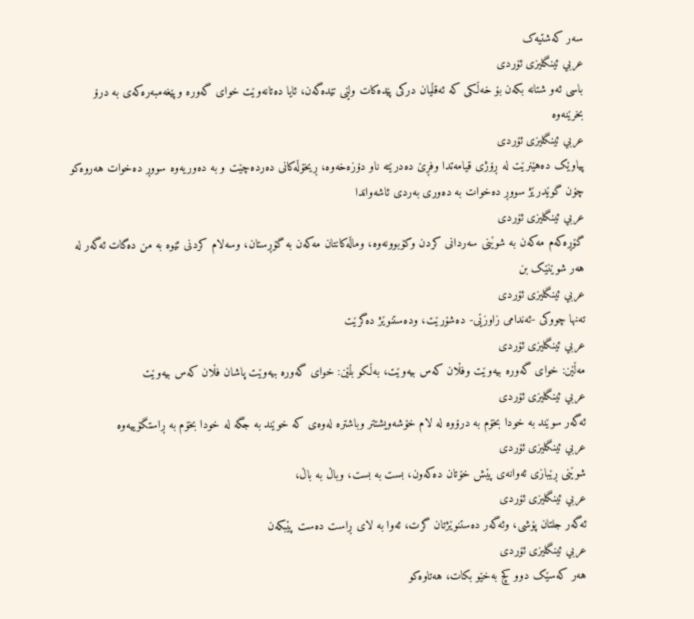سەر کەشتیەک
عربي ئینگلیزی ئۆردی
باسی ئەو شتانە بکەن بۆ خەڵکی کە ئەقڵیان درکی پێدەکات ولێی تێدەگەن، ئایا دەتانەوێت خوای گەورە وپێغەمبەرەکەی بە درۆ بخرێنەوە
عربي ئینگلیزی ئۆردی
پیاوێک دەهێنرێت لە ڕۆژی قیامەتدا وفڕێ دەدرێتە ناو دۆزەخەوە، ڕیخۆڵەکانی دەردەچێت و بە دەوریەوە سووڕ دەخوات هەروەکو چۆن گوێدرێژ سووڕ دەخوات بە دەوری بەردی ئاشەواندا
عربي ئینگلیزی ئۆردی
گۆڕەکەم مەکەن بە شوێنی سەردانی کردن وکۆبوونەوە، وماڵەکانتان مەکەن بە گۆڕستان، وسەلام کردنی ئێوە بە من دەگات ئەگەر لە هەر شوێنێک بن
عربي ئینگلیزی ئۆردی
تەنها چووكی -ئەندامی زاوزێی- دەشۆرێت، ودەستنوێژ دەگرێت
عربي ئینگلیزی ئۆردی
مەڵێن: خوای گەورە بیەوێت وفڵان کەس بیەوێت، بەڵکو بڵێن: خوای گەورە بیەوێت پاشان فڵان کەس بیەوێت
عربي ئینگلیزی ئۆردی
ئەگەر سوێند بە خودا بخۆم بە درۆوە لە لام خۆشەویشتتر وباشترە لەوەی کە خوێند بە جگە لە خودا بخۆم بە ڕاستگۆییەوە
عربي ئینگلیزی ئۆردی
شوێنی ڕێبازی ئەوانەی پێش خۆتان دەکەون، بست بە بست، وباڵ بە باڵ،
عربي ئینگلیزی ئۆردی
ئەگەر جلتان پۆشی، وئەگەر دەستنوێژتان گرت، ئەوا بە لای ڕاست دەست پێبکەن
عربي ئینگلیزی ئۆردی
هەر کەسێک دوو کچ بەخێو بکات، هەتاوەكو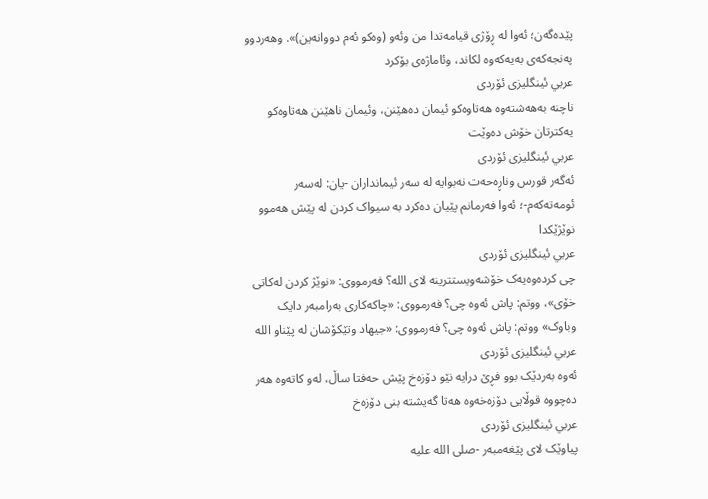پێدەگەن؛ ئەوا لە ڕۆژی قیامەتدا من وئەو (وەکو ئەم دووانەين)». وهەردوو پەنجەکەی بەیەکەوە لکاند، وئاماژەی بۆکرد
عربي ئینگلیزی ئۆردی
ناچنە بەهەشتەوە هەتاوەكو ئیمان دەهێنن، وئیمان ناهێنن هەتاوەكو یەکترتان خۆش دەوێت
عربي ئینگلیزی ئۆردی
ئەگەر قورس وناڕەحەت نەبوایە لە سەر ئیمانداران -یان: لەسەر ئومەتەکەم-؛ ئەوا فەرمانم پێیان دەکرد بە سیواک کردن لە پێش هەموو نوێژێکدا
عربي ئینگلیزی ئۆردی
چی کردەوەیەک خۆشەویستترینە لای الله؟ فەرمووی: «نوێژ کردن لەکاتی خۆی»، ووتم: پاش ئەوە چی؟ فەرمووی: «چاکەکاری بەرامبەر دایک وباوک» ووتم: پاش ئەوە چی؟ فەرمووی: «جیهاد وتێکۆشان لە پێناو الله
عربي ئینگلیزی ئۆردی
ئەوە بەردێک بوو فڕێ درایە نێو دۆزەخ پێش حەفتا ساڵ، لەو کاتەوە هەر دەچووە قوڵایی دۆزەخەوە هەتا گەیشتە بنی دۆزەخ
عربي ئینگلیزی ئۆردی
پیاوێک لای پێغەمبەر -صلى الله علیه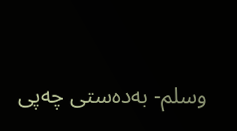وسلم- بەدەستی چەپی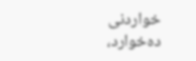خواردنی دەخوارد،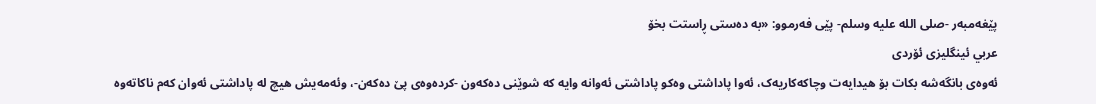پێغەمبەر -صلى الله علیه وسلم- پێی فەرموو: «بە دەستی ڕاستت بخۆ
عربي ئینگلیزی ئۆردی
ئەوەی بانگەشە بکات بۆ هیدایەت وچاکەکاریەک، ئەوا پاداشتی وەکو پاداشتی ئەوانە وایە کە شوێنی دەكەون -کردەوەی پێ دەکەن-، وئەمەیش هیچ لە پاداشتی ئەوان کەم ناکاتەوە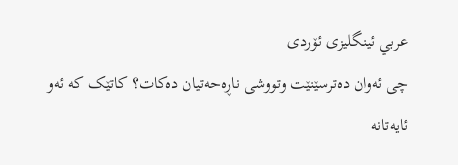عربي ئینگلیزی ئۆردی
چی ئەوان دەترسێنێت وتووشی ناڕەحەتیان دەکات؟ کاتێک کە ئەو ئایەتانە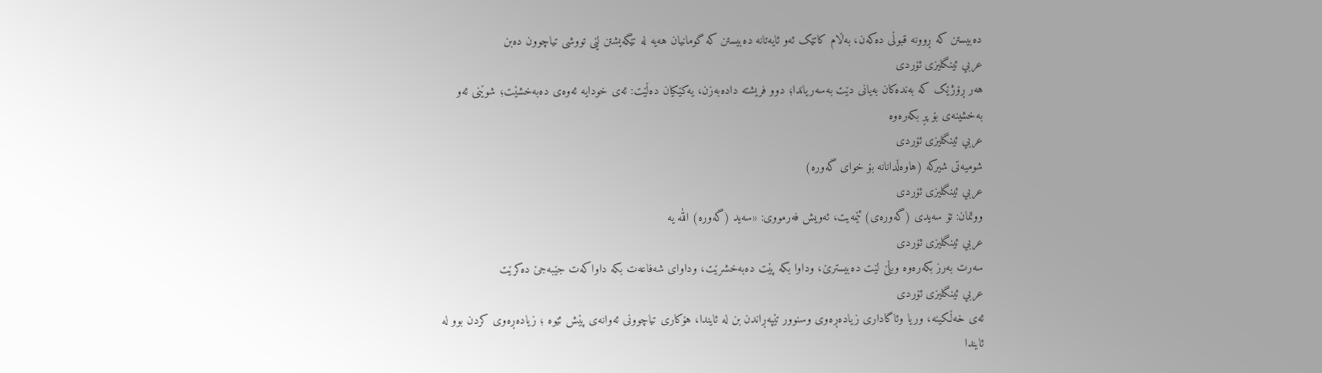دەبیستن کە ڕوونە قبوڵی دەکەن، بەڵام کاتێک ئەو ئایەتانە دەبیستن کە گومانیان هەیە لە تێگەیشتن لێی تووشی تیاچوون دەبن
عربي ئینگلیزی ئۆردی
هەر ڕۆژێک کە بەندەکان بەیانی دێت بەسەریاندا؛ دوو فریشتە دادەبەزن، یەکێکیان دەڵێت: ئەی خودایە ئەوەی دەبەخشێت؛ شوێنی ئەو بەخشینەی بۆ پڕ بکەرەوە
عربي ئینگلیزی ئۆردی
شومیەتی شیرکە (هاوەڵدانانە بۆ خوای گەورە)
عربي ئینگلیزی ئۆردی
ووتمان: تۆ سەیدی (گەورەی) ئێمەیت، ئەویش فەرمووی: «سەید (گەورە) الله یە
عربي ئینگلیزی ئۆردی
سەرت بەرز بکەرەوە وبڵێ لێت دەبیسترێ، وداوا بکە پێت دەبەخشرێت، وداوای شەفاعەت بکە داواکەت جێبەجێ دەکرێت
عربي ئینگلیزی ئۆردی
ئەی خەڵكینە، وریا وئاگاداری زیادەڕەوی وسنوور تێپەڕاندن بن لە ئایندا، هۆكاری تیاچوونی ئەوانەی پێش ئێوە ؛ زیادەڕەوی کردن بوو لە ئایندا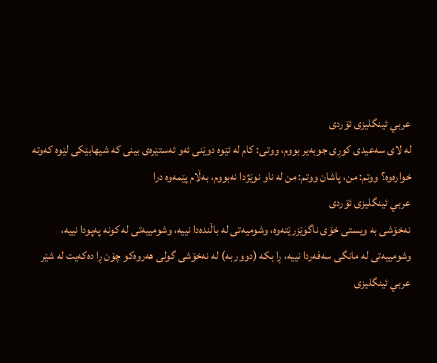عربي ئینگلیزی ئۆردی
لە لای سەعیدی کوڕی جوبەیر بووم، ووتی: کام لە ئێوە دوێنی ئەو ئەستێرەی بینی کە شیهابێکی لێوە کەوتە خوارەوە؟ ووتم: من، پاشان ووتم: من لە ناو نوێژدا نەبووم، بەڵام پێمەوە درا
عربي ئینگلیزی ئۆردی
نەخۆشی بە ویستی خۆی ناگوێزرێتەوە، وشومیەتی لە باڵندەدا نییە، وشومییەتی لە کونە پەپودا نییە، وشومییەتی لە مانگی سەفەردا نییە، ڕا بكە (دوور بە) لە نەخۆشی گولی هەروەكو چۆن ڕا دەكەیت لە شێر
عربي ئینگلیزی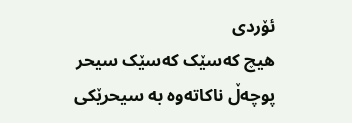ئۆردی
هیچ کەسێک کەسێک سیحر پوچەڵ ناکاتەوە بە سیحرێکی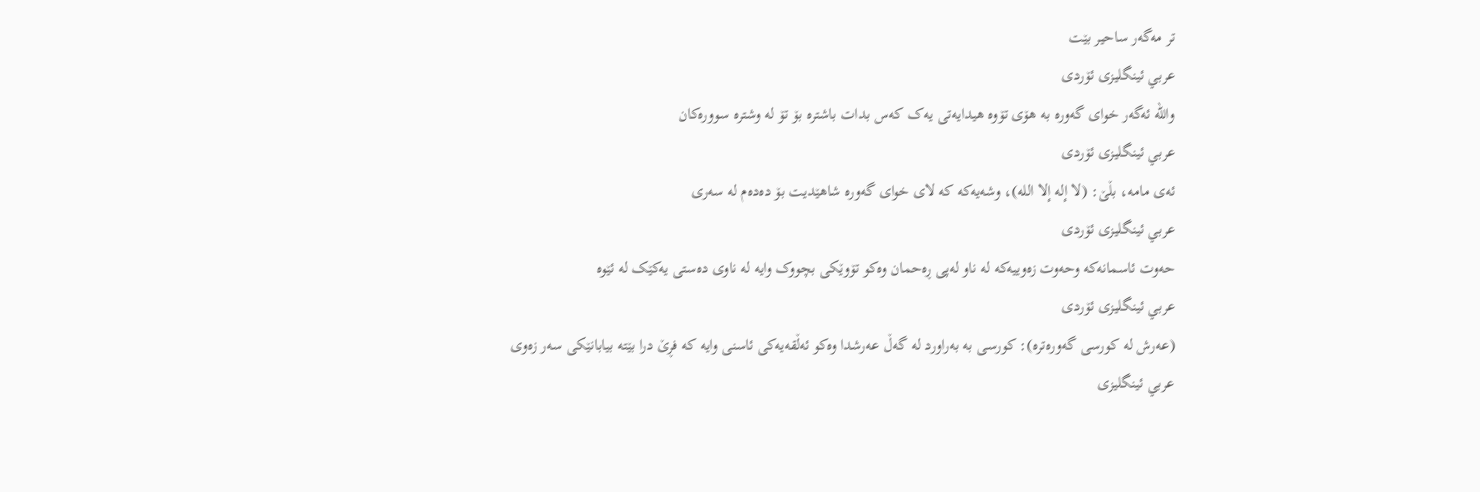تر مەگەر ساحیر بێت
عربي ئینگلیزی ئۆردی
والله ئەگەر خوای گەورە بە هۆی تۆوە هیدایەتی یەک کەس بدات باشترە بۆ تۆ لە وشترە سوورەكان
عربي ئینگلیزی ئۆردی
ئەی مامە، بڵێ: (لا إله إلا اللە)، وشەیەکە کە لای خوای گەورە شاهێدیت بۆ دەدەم لە سەری
عربي ئینگلیزی ئۆردی
حەوت ئاسمانەکە وحەوت زەوییەکە لە ناو لەپی ڕەحمان وەکو تۆوێکی بچووک وایە لە ناوی دەستی یەکێک لە ئێوە
عربي ئینگلیزی ئۆردی
(عەرش لە کورسی گەورەترە): کورسی بە بەراورد لە گەڵ عەرشدا وەکو ئەڵقەیەکی ئاسنی وایە کە فڕێ درا بێتە بیابانێکی سەر زەوی
عربي ئینگلیزی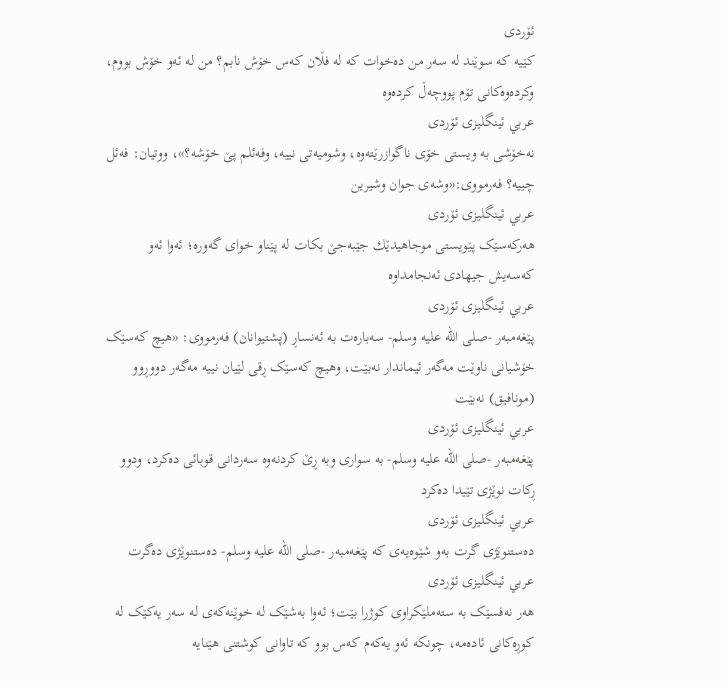ئۆردی
کێیە کە سوێند لە سەر من دەخوات کە لە فڵان کەس خۆش نابم؟ من لە ئەو خۆش بووم، وکردەوەکانی تۆم پووچەڵ کردەوە
عربي ئینگلیزی ئۆردی
نەخۆشی بە ویستی خۆی ناگوازرێتەوە، وشومیەتی نییە، وفەئلم پێ خۆشە؟»، ووتیان: فەئل چییە؟ فەرمووی:«وشەی جوان وشیرین
عربي ئینگلیزی ئۆردی
هەرکەسێک پێویستی موجاهیدێك جێبەجێ بكات لە پێناو خوای گەورە؛ ئەوا ئەو کەسەیش جیهادی ئەنجامداوە
عربي ئینگلیزی ئۆردی
پێغەمبەر -صلى الله علیه وسلم- سەبارەت بە ئەنساڕ (پشتیوانان) فەرمووی: «هیچ کەسێک خۆشیانی ناوێت مەگەر ئیماندار نەبێت، وهیچ کەسێک ڕقی لێیان نییە مەگەر دووڕوو (مونافیق) نەبێت
عربي ئینگلیزی ئۆردی
پێغەمبەر -صلى الله علیه وسلم- بە سواری وبە ڕێ کردنەوە سەردانی قوبائی دەکرد، ودوو ڕکات نوێژی تێیدا دەکرد
عربي ئینگلیزی ئۆردی
دەستنوێژی گرت بەو شێوەیەی کە پێغەمبەر -صلى الله علیه وسلم- دەستنوێژی دەگرت
عربي ئینگلیزی ئۆردی
هەر نەفسێک بە ستەملێکراوی کوژرا بێت؛ ئەوا بەشێک لە خوێنەکەى لە سەر یەکێک لە کوڕەکانی ئادەمە، چونکە ئەو یەکەم کەس بوو کە تاوانی کوشتنی هێنایە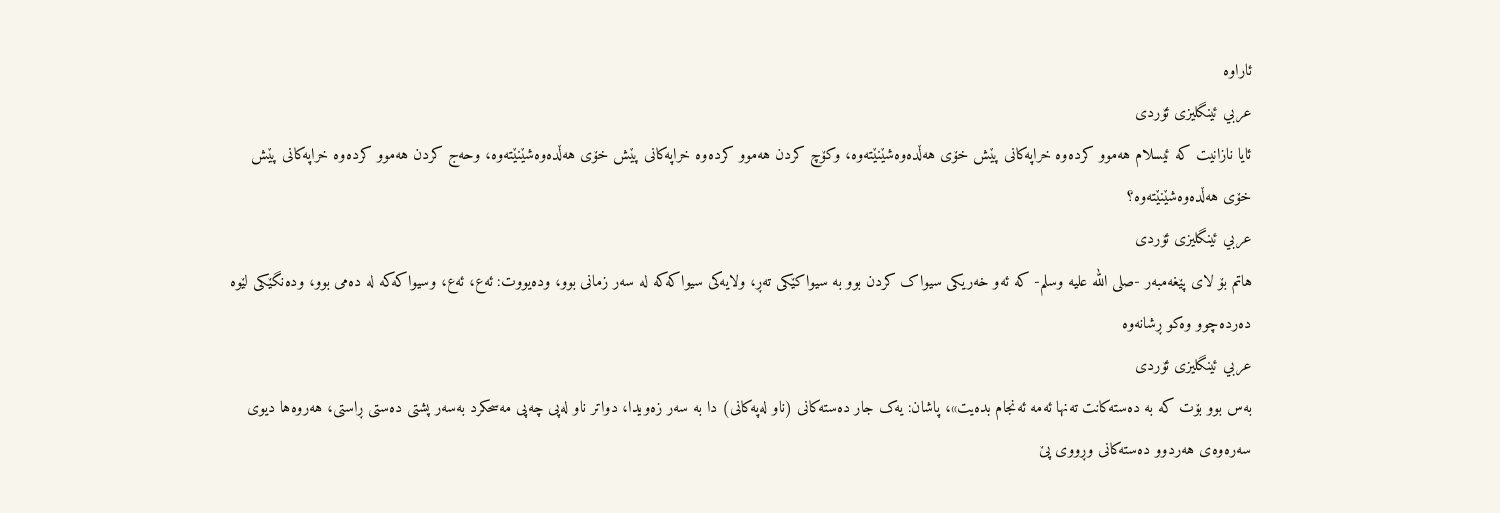ئاراوە
عربي ئینگلیزی ئۆردی
ئایا نازانیت کە ئیسلام هەموو کردەوە خراپەکانی پێش خۆی هەڵدەوەشێنێتەوە، وکۆچ کردن هەموو کردەوە خراپەکانی پێش خۆی هەڵدەوەشێنێتەوە، وحەج کردن هەموو کردەوە خراپەکانی پێش خۆی هەڵدەوەشێنێتەوە؟
عربي ئینگلیزی ئۆردی
هاتم بۆ لای پێغەمبەر -صلى الله علیه وسلم- کە ئەو خەریکی سیواک کردن بوو بە سیواکێکی تەڕ، ولایەکی سیواکەکە لە سەر زمانی بوو، ودەیووت: ئەع، ئەع، وسیواکەکە لە دەمی بوو، ودەنگێکی لێوە دەردەچوو وەکو ڕشانەوە
عربي ئینگلیزی ئۆردی
بەس بوو بۆت کە بە دەستەکانت تەنها ئەمە ئەنجام بدەیت»، پاشان: یەک جار دەستەكانی (ناو لەپەکانی) دا بە سەر زەویدا، دواتر ناو لەپی چەپی مەسحكرد بەسەر پشتی دەستی ڕاستی، هەروەها دیوی سەرەوەی هەردوو دەستەکانی وڕووی پێ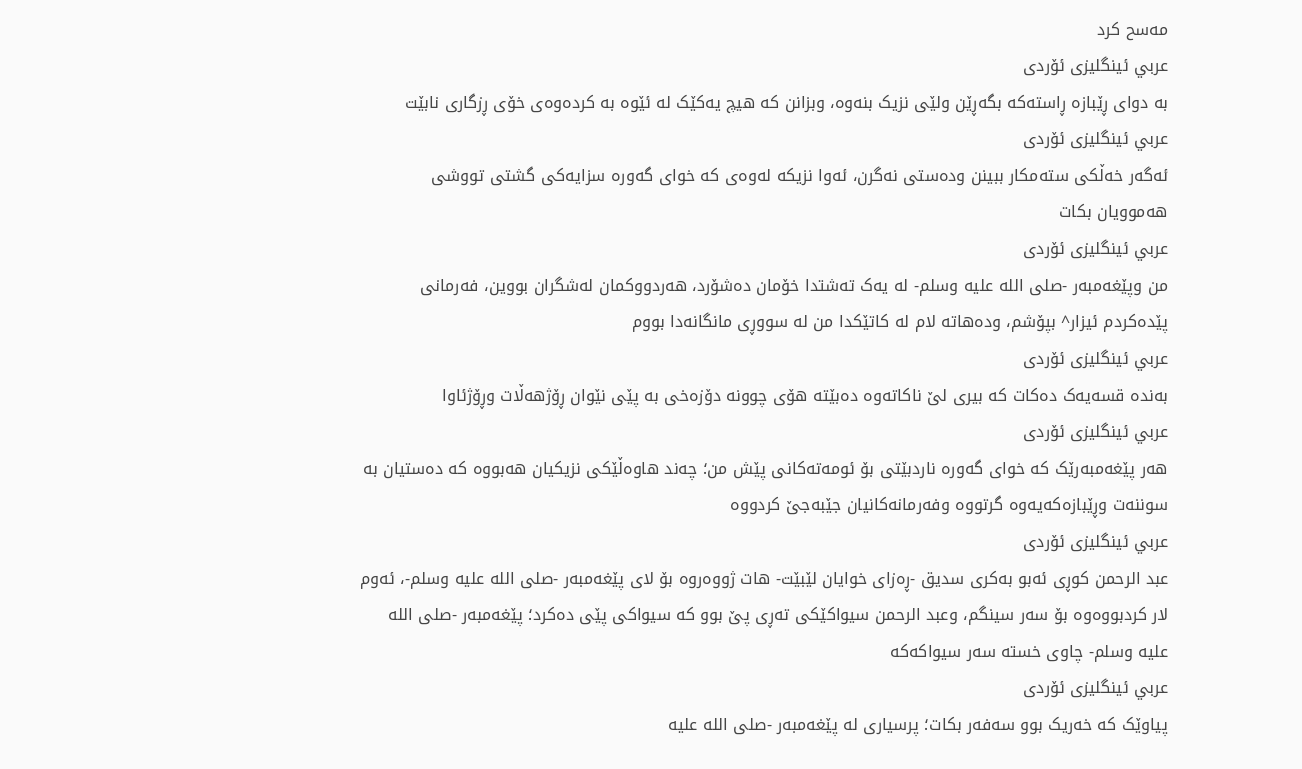مەسح کرد
عربي ئینگلیزی ئۆردی
بە دوای ڕێبازە ڕاستەکە بگەڕێن ولێی نزیک بنەوە، وبزانن کە هیچ یەکێک لە ئێوە بە کردەوەی خۆی ڕزگاری نابێت
عربي ئینگلیزی ئۆردی
ئەگەر خەڵکی ستەمکار ببینن ودەستی نەگرن، ئەوا نزیکە لەوەی کە خوای گەورە سزایەکی گشتی تووشی هەموویان بکات
عربي ئینگلیزی ئۆردی
من وپێغەمبەر -صلى الله علیه وسلم- لە یەک تەشتدا خۆمان دەشۆرد، هەردووكمان لەشگران بووین، فەرمانی پێدەکردم ئیزار^ بپۆشم، ودەهاتە لام لە کاتێکدا من لە سووڕی مانگانەدا بووم
عربي ئینگلیزی ئۆردی
بەندە قسەیەک دەکات کە بیری لێ ناکاتەوە دەبێتە هۆی چوونە دۆزەخی بە پێی نێوان ڕۆژهەڵات وڕۆژئاوا
عربي ئینگلیزی ئۆردی
هەر پێغەمبەرێک کە خوای گەورە ناردبێتی بۆ ئومەتەکانی پێش من؛ چەند هاوەڵێکی نزیکیان هەبووە کە دەستیان بە سوننەت وڕێبازەکەیەوە گرتووە وفەرمانەکانیان جێبەجێ کردووە
عربي ئینگلیزی ئۆردی
عبد الرحمن کوڕی ئەبو بەکری سدیق -ڕەزای خوایان لێبێت- هات ژووەروە بۆ لای پێغەمبەر -صلى الله علیه وسلم-، ئەوم لار کردبووەوە بۆ سەر سینگم، وعبد الرحمن سیواکێکی تەڕی پێ بوو کە سیواکی پێی دەکرد؛ پێغەمبەر -صلى الله علیه وسلم- چاوی خستە سەر سیواکەکە
عربي ئینگلیزی ئۆردی
پیاوێک کە خەریک بوو سەفەر بکات؛ پرسیاری لە پێغەمبەر -صلى الله علیه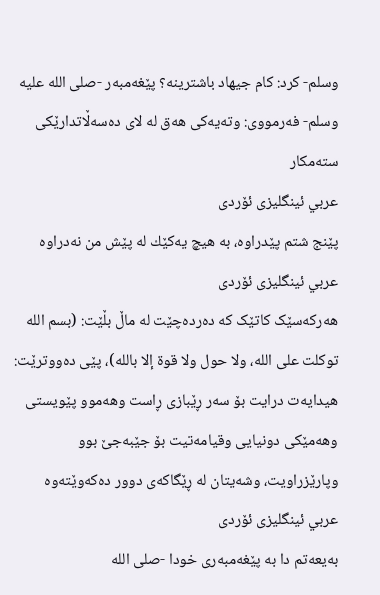وسلم- کرد: کام جیهاد باشترینە؟ پێغەمبەر -صلى الله علیه وسلم- فەرمووی: وتەیەکی هەق لە لای دەسەڵاتدارێکی ستەمکار
عربي ئینگلیزی ئۆردی
پێنج شتم پێدراوە، بە هیچ یەكێك لە پێش من نەدراوە
عربي ئینگلیزی ئۆردی
هەرکەسێک کاتێک کە دەردەچێت لە ماڵ بڵێت: (بسم الله توكلت على الله، ولا حول ولا قوة إلا بالله)، پێی دەووترێت: هیدایەت درایت بۆ سەر ڕێبازی ڕاست وهەموو پێویستی وهەمێکی دونیایی وقیامەتیت بۆ جێبەجێ بوو وپارێزراویت، وشەیتان لە ڕێگاکەی دوور دەکەوێتەوە
عربي ئینگلیزی ئۆردی
بەیعەتم دا بە پێغەمبەری خودا -صلى الله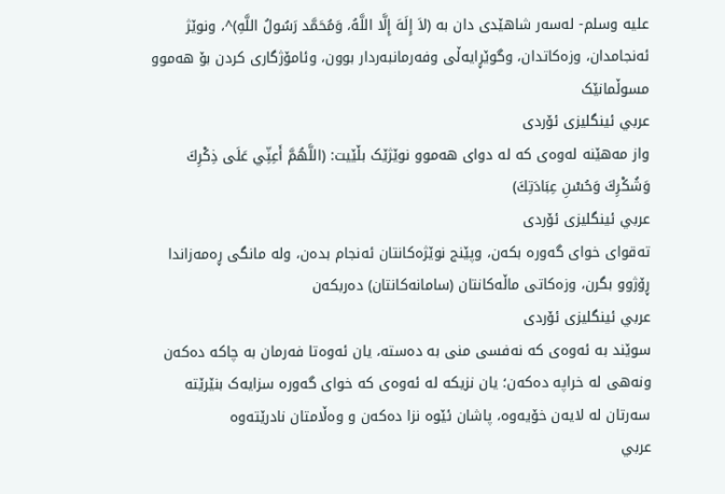علیه وسلم- لەسەر شاهێدی دان بە (لاَ إِلَهَ إِلَّا اللَّهُ، وَمُحَمَّد رَسُولُ اللَّهِ)^، ونوێژ ئەنجامدان، وزەکاتدان، وگوێڕایەڵی وفەرمانبەردار بوون، وئامۆژگاری کردن بۆ هەموو مسوڵمانێک
عربي ئینگلیزی ئۆردی
واز مەهێنە لەوەی کە لە دوای هەموو نوێژێک بڵێیت: (اللَّهُمَّ أَعِنِّي عَلَى ذِكْرِكَ وَشُكْرِكَ وَحُسْنِ عِبَادَتِكَ)
عربي ئینگلیزی ئۆردی
تەقوای خوای گەورە بکەن، وپێنج نوێژەکانتان ئەنجام بدەن، ولە مانگی ڕەمەزاندا ڕۆژوو بگرن، وزەکاتی ماڵەکانتان (سامانەكانتان) دەربکەن
عربي ئینگلیزی ئۆردی
سوێند بە ئەوەی کە نەفسی منی بە دەستە، یان ئەوەتا فەرمان بە چاکە دەکەن ونەهی لە خراپە دەکەن؛ یان نزیکە لە ئەوەی کە خوای گەورە سزایەک بنێرێتە سەرتان لە لایەن خۆیەوە، پاشان ئێوە نزا دەکەن و وەڵامتان نادرێتەوە
عربي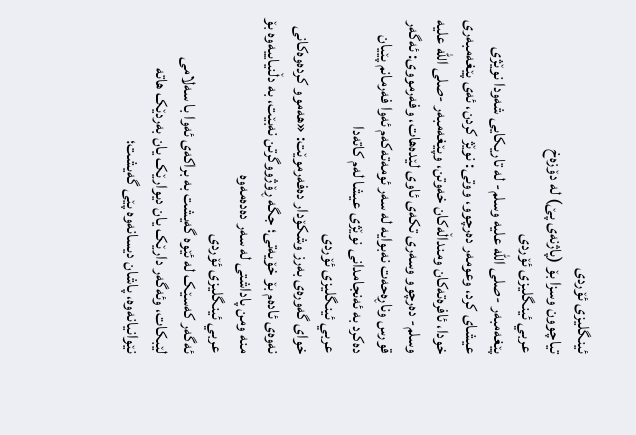ئینگلیزی ئۆردی
تیاچوون وسزا بۆ (پاژنەی پێ) لە دۆزەخ
عربي ئینگلیزی ئۆردی
پێغەمبەر -صلى الله علیه وسلم- لە تاریکایی شەودا نوێژی عیشای کرد، وعومەر دەرچوو، ووتی: نوێژ کردن، ئەی پێغەمبەری خودا، ئافرەتەکان ومنداڵەکان خەوتن، وپێغەمبەر -صلى الله علیه وسلم- دەرچوو وسەری تکەی ئاوی لێدەهات، وفەرمووی: ئەگەر قورس وناڕەحەت نەبوایە لە سەر ئومەتەکەم ئەوا فەرمانم پێیان دەکرد بە ئەنجامدانی نوێژی عیشا لەم کاتەدا
عربي ئینگلیزی ئۆردی
خوای گەورەی بەرز وشکۆدار دەفەرموێت: «هەموو کردەوەکانی نەوەی ئادەم بۆ خۆیەتی؛ جگە ڕۆژووگرتن نەبێت، بە دڵنیاییەوە بۆ منە ومن پاداشتی لە سەر دەدەمەوە
عربي ئینگلیزی ئۆردی
ئەگەر کەسێک لە ئێوە گەیشت بە براکەی ئەوا با سەلامی لێبکات، وئەگەر دارێک یان دیوارێک یان بەردێک هاتە نێوانیانەوە، پاشان دیسانەوە پێی گەیشت؛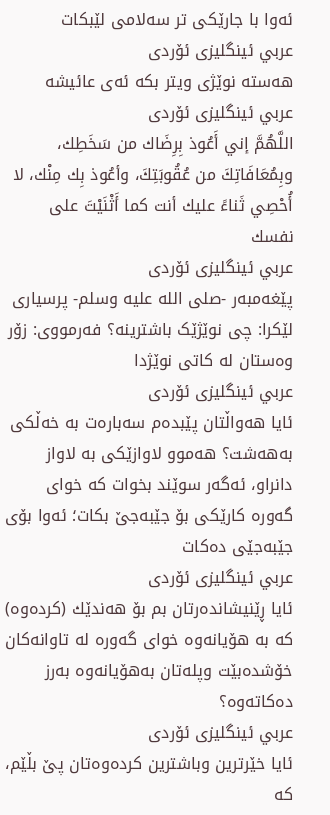ئەوا با جارێکی تر سەلامی لێبکات
عربي ئینگلیزی ئۆردی
هەستە نوێژی ویتر بکە ئەی عائیشە
عربي ئینگلیزی ئۆردی
اللَّهُمَّ إني أَعُوذ بِرِضَاك من سَخَطِك، وبِمُعَافَاتِكَ من عُقُوبَتِكَ، وأعُوذ بِك مِنْك، لا أُحْصِي ثَناءً عليك أنت كما أَثْنَيْتَ على نفسك
عربي ئینگلیزی ئۆردی
پێغەمبەر -صلى الله علیه وسلم- پرسیاری لێکرا: چی نوێژێک باشترینە؟ فەرمووی: زۆر وەستان لە کاتی نوێژدا
عربي ئینگلیزی ئۆردی
ئایا هەواڵتان پێبدەم سەبارەت بە خەڵكی بەهەشت؟ هەموو لاوازێکی بە لاواز دانراو، ئەگەر سوێند بخوات کە خوای گەورە کارێکی بۆ جێبەجێ بکات؛ ئەوا بۆی جێبەجێی دەکات
عربي ئینگلیزی ئۆردی
ئایا ڕێنیشاندەرتان بم بۆ هەندێك (کردەوە) کە بە هۆیانەوە خوای گەورە لە تاوانەکان خۆشدەبێت وپلەتان بەهۆیانەوە بەرز دەکاتەوە؟
عربي ئینگلیزی ئۆردی
ئایا خێرترین وباشترین کردەوەتان پێ بڵێم، کە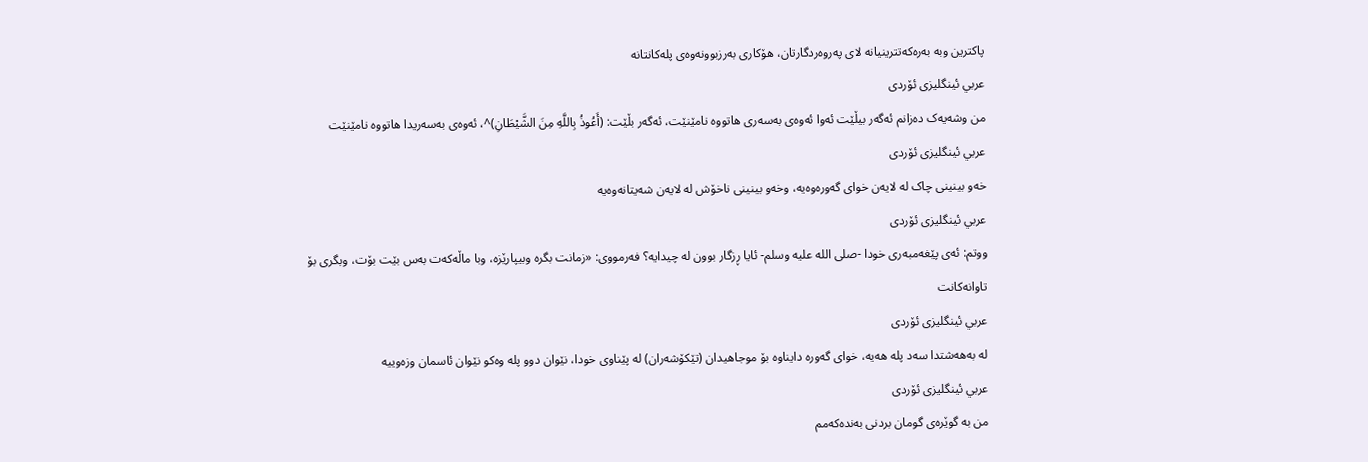پاکترین وبە بەرەکەتترینیانە لای پەروەردگارتان، هۆکاری بەرزبوونەوەی پلەکانتانە
عربي ئینگلیزی ئۆردی
من وشەیەک دەزانم ئەگەر بیڵێت ئەوا ئەوەی بەسەری هاتووە نامێنێت، ئەگەر بڵێت: (أَعُوذُ بِاللَّهِ مِنَ الشَّيْطَانِ)^، ئەوەی بەسەریدا هاتووە نامێنێت
عربي ئینگلیزی ئۆردی
خەو بینینی چاک لە لایەن خوای گەورەوەیە، وخەو بینینی ناخۆش لە لایەن شەیتانەوەیە
عربي ئینگلیزی ئۆردی
ووتم: ئەی پێغەمبەری خودا -صلى الله علیه وسلم- ئایا ڕزگار بوون لە چیدایە؟ فەرمووی: «زمانت بگرە وبیپارێزە، وبا ماڵەکەت بەس بێت بۆت، وبگری بۆ تاوانەکانت
عربي ئینگلیزی ئۆردی
لە بەهەشتدا سەد پلە هەیە، خوای گەورە دایناوە بۆ موجاهیدان (تێکۆشەران) لە پێناوی خودا، نێوان دوو پلە وەکو نێوان ئاسمان وزەوییە
عربي ئینگلیزی ئۆردی
من بە گوێرەی گومان بردنی بەندەکەمم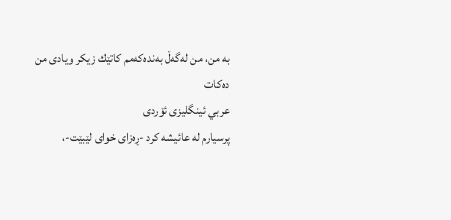بە من، من لەگەڵ بەندەکەمم كاتێك زیکر ویادی من دەکات
عربي ئینگلیزی ئۆردی
پرسیارم لە عائیشە كرد -ڕەزای خوای لێبێت-،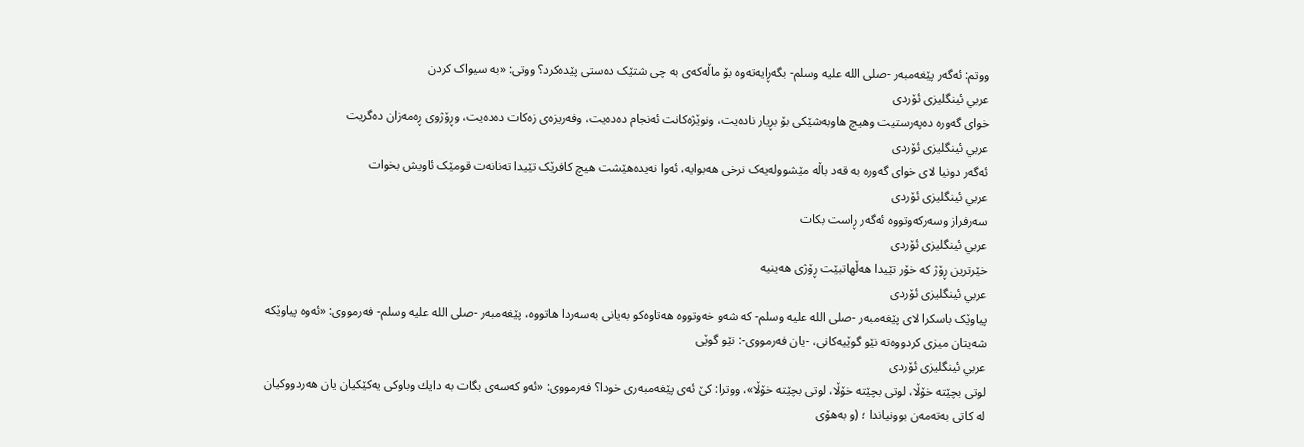ووتم: ئەگەر پێغەمبەر -صلى الله علیه وسلم- بگەڕایەتەوە بۆ ماڵەکەى بە چی شتێک دەستی پێدەکرد؟ ووتی: «بە سیواک کردن
عربي ئینگلیزی ئۆردی
خوای گەورە دەپەرستیت وهیچ هاوبەشێکی بۆ بڕیار نادەیت، ونوێژەکانت ئەنجام دەدەیت، وفەریزەی زەکات دەدەیت، وڕۆژوی ڕەمەزان دەگریت
عربي ئینگلیزی ئۆردی
ئەگەر دونیا لای خوای گەورە بە قەد باڵە مێشوولەیەک نرخی هەبوایە، ئەوا نەیدەهێشت هیچ کافرێک تێیدا تەنانەت قومێک ئاویش بخوات
عربي ئینگلیزی ئۆردی
سەرفراز وسەرکەوتووە ئەگەر ڕاست بکات
عربي ئینگلیزی ئۆردی
خێرترین ڕۆژ کە خۆر تێیدا هەڵهاتبێت ڕۆژی هەینیە
عربي ئینگلیزی ئۆردی
پیاوێک باسکرا لای پێغەمبەر -صلى الله علیه وسلم- کە شەو خەوتووە هەتاوەکو بەیانی بەسەردا هاتووە، پێغەمبەر -صلى الله علیه وسلم- فەرمووی: «ئەوە پیاوێکە شەیتان میزی کردووەتە نێو گوێیەکانی، -یان فەرمووی-: نێو گوێی
عربي ئینگلیزی ئۆردی
لوتی بچێتە خۆڵا، لوتی بچێتە خۆڵا، لوتی بچێتە خۆڵا»، ووترا: كێ ئەی پێغەمبەری خودا؟ فەرمووی: «ئەو كەسەی بگات بە دایك وباوكی یەکێکیان یان هەردووکیان لە کاتی بەتەمەن بوونیاندا ؛ (و بەهۆی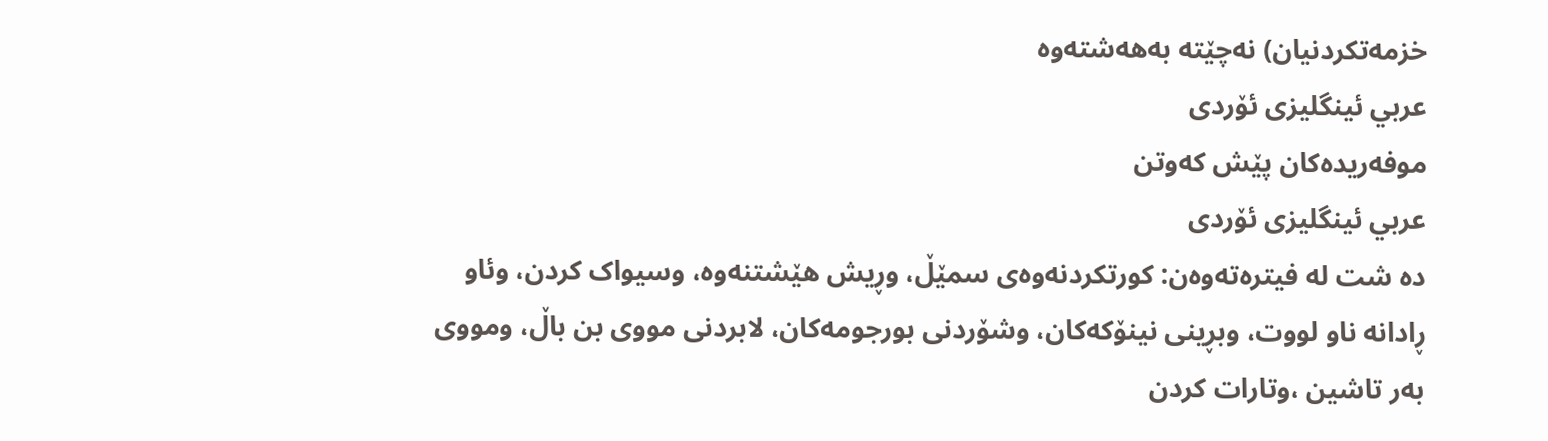خزمەتکردنیان) نەچێتە بەهەشتەوە
عربي ئینگلیزی ئۆردی
موفەریدەکان پێش کەوتن
عربي ئینگلیزی ئۆردی
دە شت لە فیترەتەوەن: کورتکردنەوەی سمێڵ، وڕیش هێشتنەوە، وسیواک کردن، وئاو ڕادانە ناو لووت، وبڕینی نینۆکەکان، وشۆردنی بورجومەکان، لابردنی مووی بن باڵ، ومووی بەر تاشین ،وتارات کردن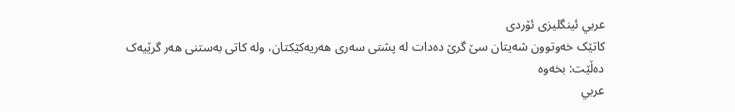عربي ئینگلیزی ئۆردی
کاتێک خەوتوون شەیتان سێ گرێ دەدات لە پشتی سەری هەریەکێکتان، ولە کاتى بەستنی هەر گرێیەک دەڵێت: بخەوە
عربي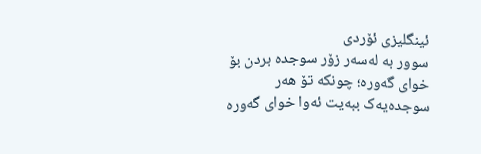ئینگلیزی ئۆردی
سوور بە لەسەر زۆر سوجدە بردن بۆ خوای گەورە؛ چونکە تۆ هەر سوجدەیەک ببەیت ئەوا خوای گەورە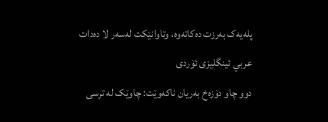پلەیەک بەرزت دەکاتەوە، وتاوانێکت لەسەر لا دەدات
عربي ئینگلیزی ئۆردی
دوو چاو دۆزەخ بەریان ناکەوێت: چاوێک لە ترسی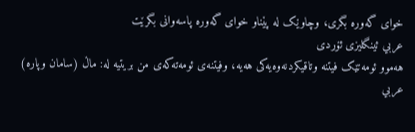خوای گەورە بگری، وچاوێک لە پێناو خوای گەورە پاسەوانی بگرێت
عربي ئینگلیزی ئۆردی
هەموو ئومەتێک فیتنە وتاقیکردنەوەیەکی هەیە، وفیتنەی ئومەتەکەی من بریتیە لە: ماڵ (سامان وپارە)
عربي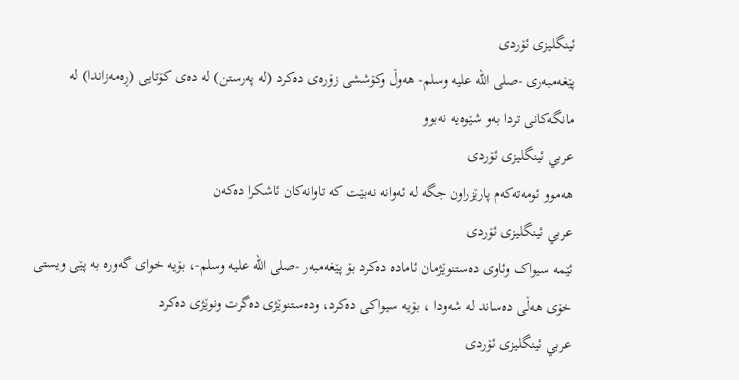ئینگلیزی ئۆردی
پێغەمبەری -صلى الله علیه وسلم- هەوڵ وکۆششی زۆرەی دەکرد (لە پەرستن) لە دەی كۆتایی (ڕەمەزاندا) لە مانگەکانی تردا بەو شێوەیە نەبوو
عربي ئینگلیزی ئۆردی
هەموو ئومەتەکەم پارێزراون جگە لە ئەوانە نەبێت کە تاوانەکان ئاشکرا دەکەن
عربي ئینگلیزی ئۆردی
ئێمە سیواک وئاوی دەستنوێژمان ئامادە دەکرد بۆ پێغەمبەر -صلى الله علیه وسلم-، بۆیە خوای گەورە بە پێی ویستی خۆی هەڵی دەساند لە شەودا ، بۆیە سیواکی دەکرد، ودەستنوێژی دەگرت ونوێژی دەکرد
عربي ئینگلیزی ئۆردی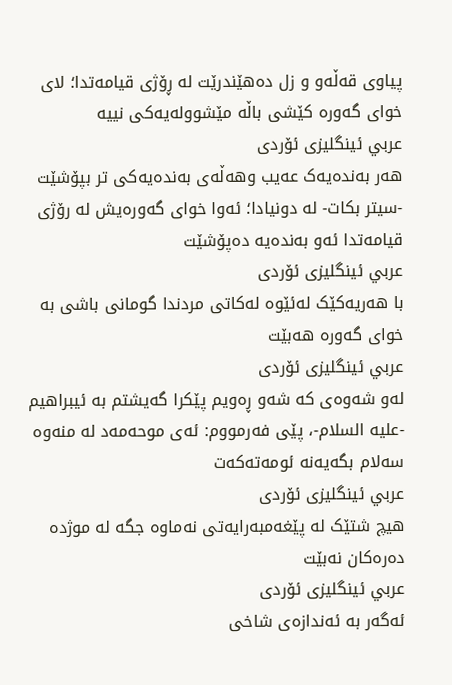پیاوی قەڵەو و زل دەهێندرێت لە ڕۆژی قیامەتدا؛ لای خوای گەورە کێشی باڵە مێشوولەیەکی نییە
عربي ئینگلیزی ئۆردی
هەر بەندەیەک عەیب وهەڵەی بەندەیەکی تر بپۆشێت -سیتر بكات- لە دونیادا؛ ئەوا خوای گەورەیش لە رۆژی قیامەتدا ئەو بەندەیە دەپۆشێت
عربي ئینگلیزی ئۆردی
با هەریەکێک لەئێوە لەکاتی مردندا گومانی باشی بە خوای گەورە هەبێت
عربي ئینگلیزی ئۆردی
لەو شەوەی کە شەو ڕەویم پێکرا گەیشتم بە ئیبراهیم -علیه السلام-، پێی فەرمووم: ئەی موحەمەد لە منەوە سەلام بگەیەنە ئومەتەکەت
عربي ئینگلیزی ئۆردی
هیچ شتێک لە پێغەمبەرایەتی نەماوە جگە لە موژدە دەرەکان نەبێت
عربي ئینگلیزی ئۆردی
ئەگەر بە ئەندازەى شاخی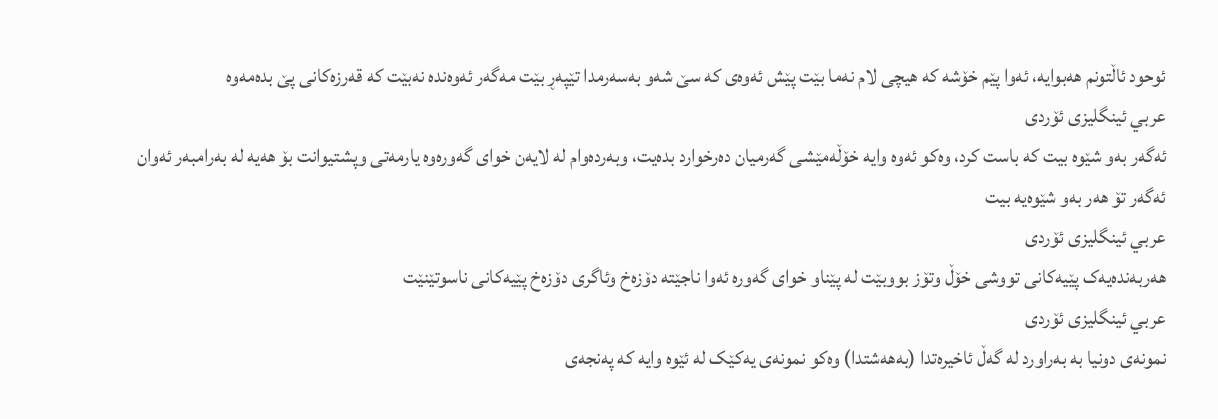ئوحود ئاڵتونم هەبوایە، ئەوا پێم خۆشە کە هیچی لام نەما بێت پێش ئەوەی کە سێ شەو بەسەرمدا تێپەڕ بێت مەگەر ئەوەندە نەبێت کە قەرزەکانی پێ بدەمەوە
عربي ئینگلیزی ئۆردی
ئەگەر بەو شێوە بیت کە باست کرد، وەکو ئەوە وایە خۆڵەمێشی گەرمیان دەرخوارد بدەیت، وبەردەوام لە لایەن خوای گەورەوە یارمەتی وپشتیوانت بۆ هەیە لە بەرامبەر ئەوان ئەگەر تۆ هەر بەو شێوەیە بیت
عربي ئینگلیزی ئۆردی
هەربەندەیەک پێیەکانى تووشی خۆڵ وتۆز بووبێت لە پێناو خوای گەورە ئەوا ناجێتە دۆزەخ وئاگری دۆزەخ پێیەکانی ناسوتێنێت
عربي ئینگلیزی ئۆردی
نمونەی دونیا بە بەراورد لە گەڵ ئاخیرەتدا (بەهەشتدا) وەکو نمونەی یەکێک لە ئێوە وایە کە پەنجەی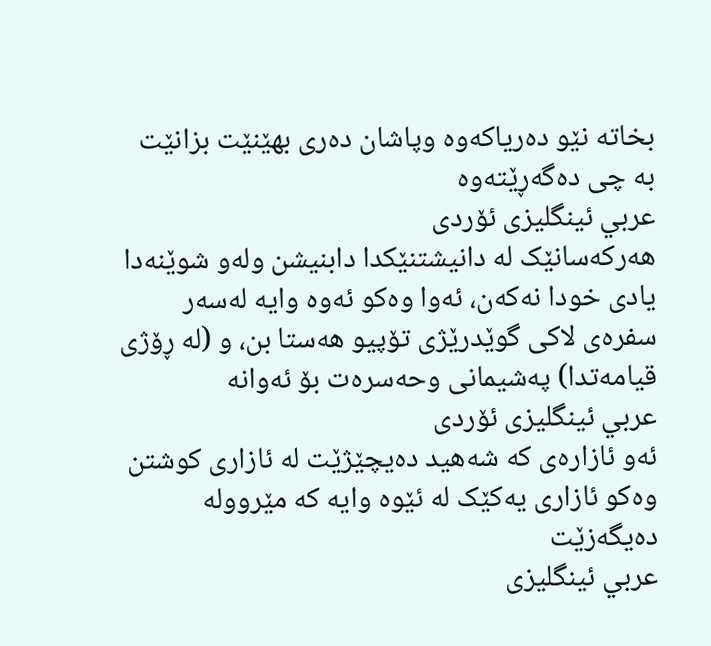بخاتە نێو دەریاکەوە وپاشان دەری بهێنێت بزانێت بە چی دەگەڕێتەوە
عربي ئینگلیزی ئۆردی
هەرکەسانێک لە دانیشتنێکدا دابنیشن ولەو شوێنەدا یادی خودا نەکەن، ئەوا وەکو ئەوە وایە لەسەر سفرەی لاکی گوێدرێژی تۆپیو هەستا بن، و (لە ڕۆژی قیامەتدا) پەشیمانی وحەسرەت بۆ ئەوانە
عربي ئینگلیزی ئۆردی
ئەو ئازارەی کە شەهید دەیچێژێت لە ئازاری کوشتن وەکو ئازاری یەکێک لە ئێوە وایە کە مێروولە دەیگەزێت
عربي ئینگلیزی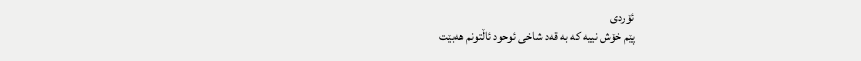ئۆردی
پێم خۆش نییە کە بە قەد شاخی ئوحود ئاڵتونم هەبێت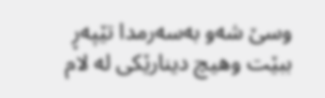وسێ شەو بەسەرمدا تێپەڕ ببێت وهیچ دینارێکی لە لام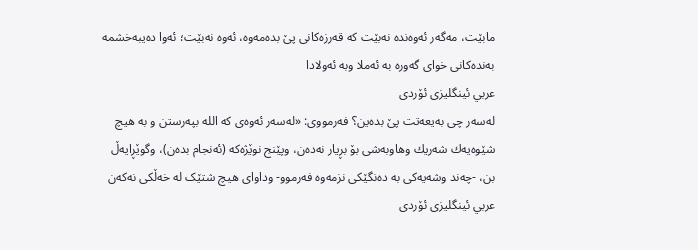مابێت، مەگەر ئەوەندە نەبێت کە قەرزەکانی پێ بدەمەوە، ئەوە نەبێت؛ ئەوا دەیبەخشمە بەندەکانی خوای گەورە بە ئەملا وبە ئەولادا
عربي ئینگلیزی ئۆردی
لەسەر چی بەیعەتت پێ بدەین؟ فەرمووی: «لەسەر ئەوەی کە الله بپەرستن و بە هیچ شێوەیەك شەریك وهاوبەشی بۆ بڕیار نەدەن، وپێنج نوێژەکە (ئەنجام بدەن)، وگوێڕایەڵ بن، -چەند وشەیەکی بە دەنگێکی نزمەوە فەرموو- وداوای هیچ شتێک لە خەڵکی نەکەن
عربي ئینگلیزی ئۆردی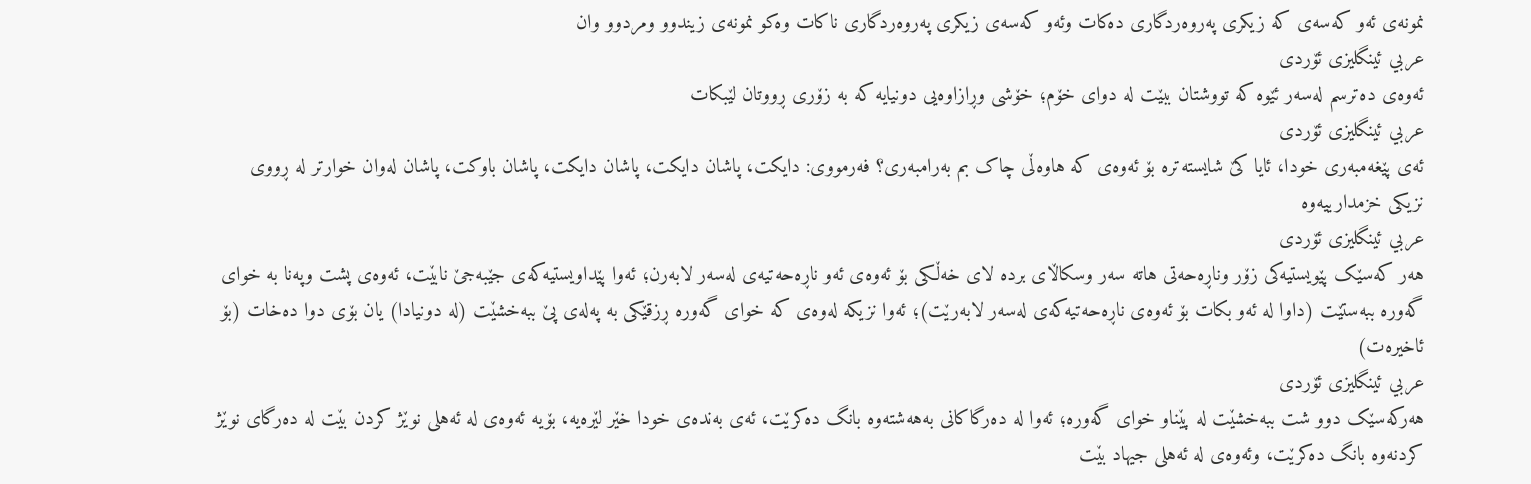نمونەی ئەو کەسەی کە زیکری پەروەردگاری دەکات وئەو کەسەی زیکری پەروەردگاری ناکات وەکو نمونەی زیندوو ومردوو وان
عربي ئینگلیزی ئۆردی
ئەوەی دەترسم لەسەر ئێوە کە تووشتان ببێت لە دوای خۆم؛ خۆشی وڕازاوەیی دونیایە کە بە زۆری ڕووتان لێبکات
عربي ئینگلیزی ئۆردی
ئەی پێغەمبەری خودا، ئایا کێ شایستەترە بۆ ئەوەی کە هاوەڵی چاک بم بەرامبەری؟ فەرمووی: دایکت، پاشان دایکت، پاشان دایکت، پاشان باوکت، پاشان لەوان خوارتر لە ڕووی نزیکی خزمدارییەوە
عربي ئینگلیزی ئۆردی
هەر کەسێک پێویستیەکی زۆر وناڕەحەتی هاتە سەر وسکاڵای بردە لای خەڵکی بۆ ئەوەی ئەو ناڕەحەتیەی لەسەر لابەرن؛ ئەوا پێداویستیەکەی جێبەجێ نابێت، ئەوەی پشت وپەنا بە خوای گەورە ببەستێت (داوا لە ئەو بکات بۆ ئەوەی ناڕەحەتیەکەی لەسەر لابەرێت)؛ ئەوا نزیکە لەوەی کە خوای گەورە ڕزقێکی بە پەلەی پێ ببەخشێت (لە دونیادا) یان بۆی دوا دەخات (بۆ ئاخیرەت)
عربي ئینگلیزی ئۆردی
هەرکەسێک دوو شت ببەخشێت لە پێناو خوای گەورە؛ ئەوا لە دەرگاکانی بەهەشتەوە بانگ دەکرێت، ئەی بەندەی خودا خێر لێرەیە، بۆیە ئەوەی لە ئەهلی نوێژ کردن بێت لە دەرگای نوێژ کردنەوە بانگ دەکرێت، وئەوەی لە ئەهلی جیهاد بێت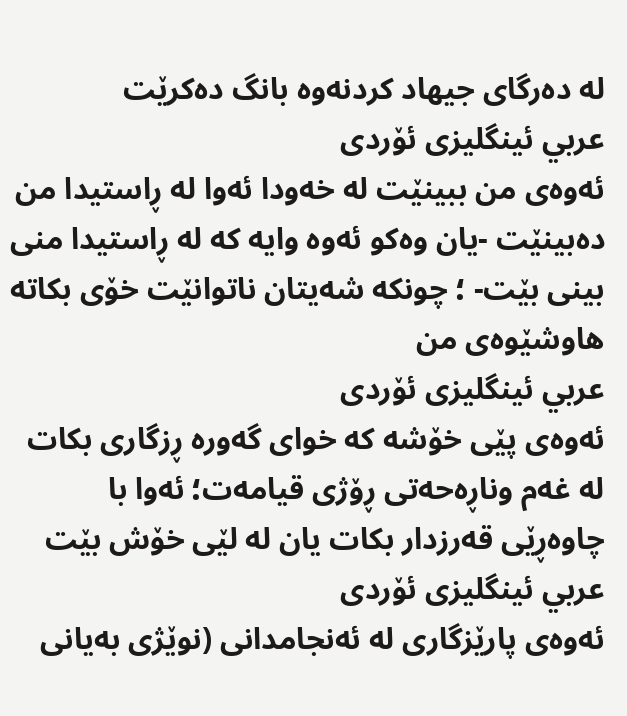لە دەرگای جیهاد کردنەوە بانگ دەکرێت
عربي ئینگلیزی ئۆردی
ئەوەی من ببینێت لە خەودا ئەوا لە ڕاستیدا من دەبینێت -یان وەکو ئەوە وایە کە لە ڕاستیدا منی بینی بێت- ؛ چونکە شەیتان ناتوانێت خۆی بکاتە هاوشێوەی من
عربي ئینگلیزی ئۆردی
ئەوەی پێی خۆشە کە خوای گەورە ڕزگاری بکات لە غەم وناڕەحەتی ڕۆژی قیامەت؛ ئەوا با چاوەڕێی قەرزدار بکات یان لە لێی خۆش بێت
عربي ئینگلیزی ئۆردی
ئەوەی پارێزگاری لە ئەنجامدانی (نوێژی بەیانی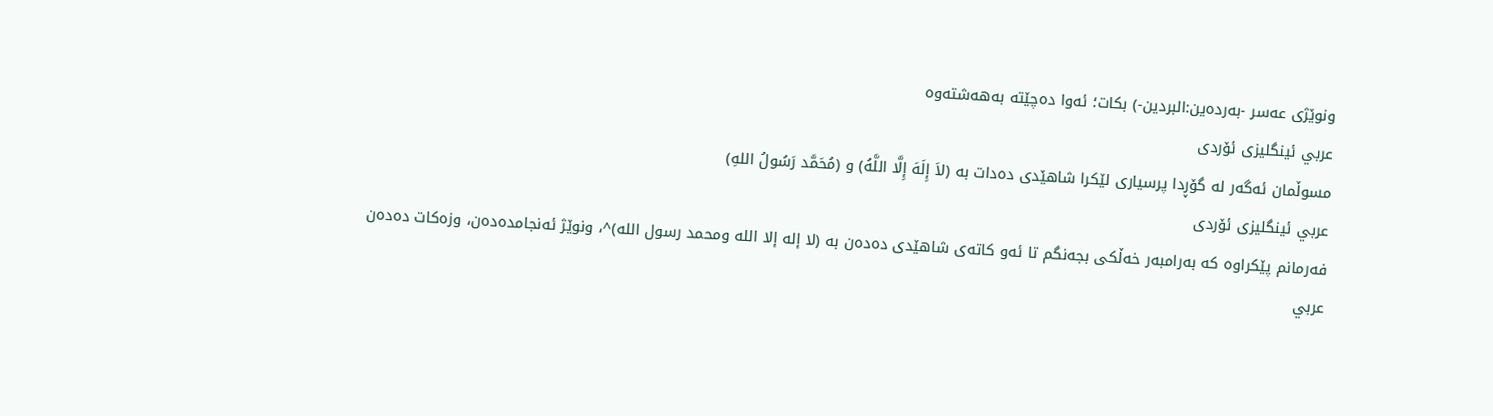ونوێژی عەسر -بەردەین:البردین-) بکات؛ ئەوا دەچێتە بەهەشتەوە
عربي ئینگلیزی ئۆردی
مسوڵمان ئەگەر لە گۆڕدا پرسیاری لێکرا شاهێدی دەدات بە (لاَ إِلَهَ إِلَّا اللَّهُ) و (مُحَمَّد رَسُولُ اللهِ)
عربي ئینگلیزی ئۆردی
فەرمانم پێکراوە کە بەرامبەر خەڵکی بجەنگم تا ئەو کاتەی شاهێدی دەدەن بە (لا إله إلا الله ومحمد رسول اللە)^، ونوێژ ئەنجامدەدەن، وزەکات دەدەن
عربي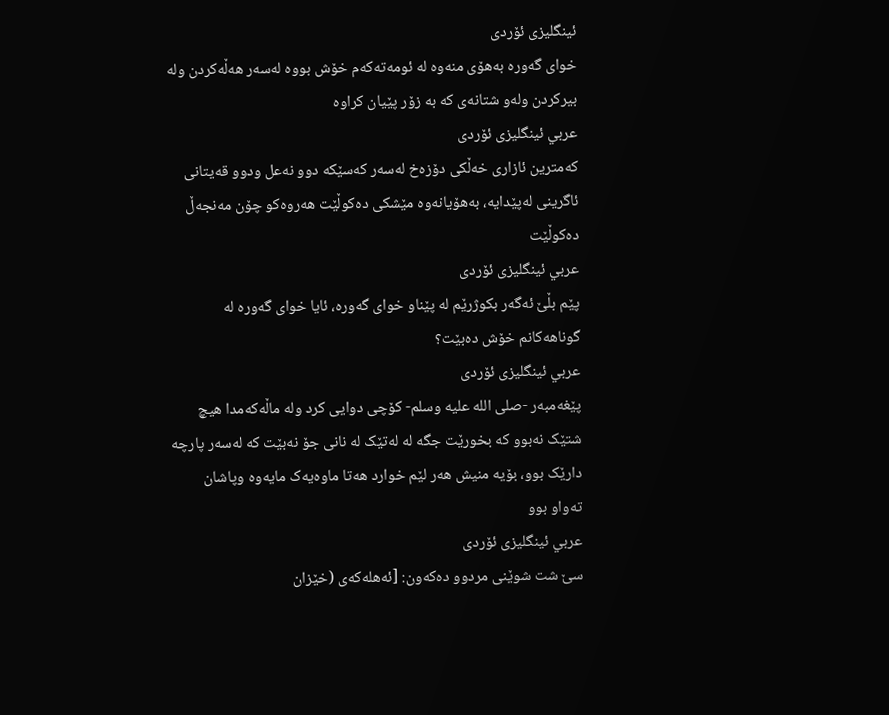ئینگلیزی ئۆردی
خوای گەورە بەهۆی منەوە لە ئومەتەکەم خۆش بووە لەسەر هەڵەکردن ولە بیرکردن ولەو شتانەی کە بە زۆر پێیان کراوە
عربي ئینگلیزی ئۆردی
کەمترین ئازاری خەڵكی دۆزەخ لەسەر كەسێكە دوو نەعل ودوو قەیتانی ئاگرینی لەپێدایە، بەهۆیانەوە مێشكی دەکوڵێت هەروەكو چۆن مەنجەڵ دەكوڵێت
عربي ئینگلیزی ئۆردی
پێم بڵێ ئەگەر بکوژرێم لە پێناو خوای گەورە، ئایا خوای گەورە لە گوناهەکانم خۆش دەبێت؟
عربي ئینگلیزی ئۆردی
پێغەمبەر -صلى الله علیه وسلم- کۆچی دوایی کرد ولە ماڵەکەمدا هیچ شتێک نەبوو کە بخورێت جگە لە لەتێک لە نانی جۆ نەبێت کە لەسەر پارچە دارێک بوو، بۆیە منیش هەر لێم خوارد هەتا ماوەیەک مایەوە وپاشان تەواو بوو
عربي ئینگلیزی ئۆردی
سێ شت شوێنی مردوو دەکەون: [ئەهلەکەی (خێزان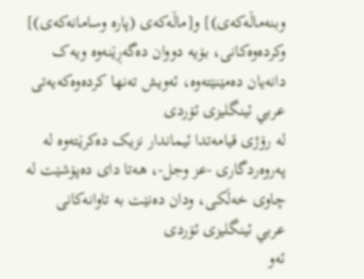وبنەماڵەکەی)] و[ماڵەکەی (پارە وسامانەکەی)] وکردەوەکانی، بۆیە دووان دەگەڕێنەوە ویەک دانەیان دەمێنێتەوە، ئەویش تەنها کردەوەکەیەتی
عربي ئینگلیزی ئۆردی
لە رۆژی قیامەتدا ئیماندار نزیک دەکرێتەوە لە پەروەردگاری -عز وجل-، هەتا دای دەپۆشێت لە چاوی خەڵکی، ودان دەنێت بە تاوانەکانی
عربي ئینگلیزی ئۆردی
ئەو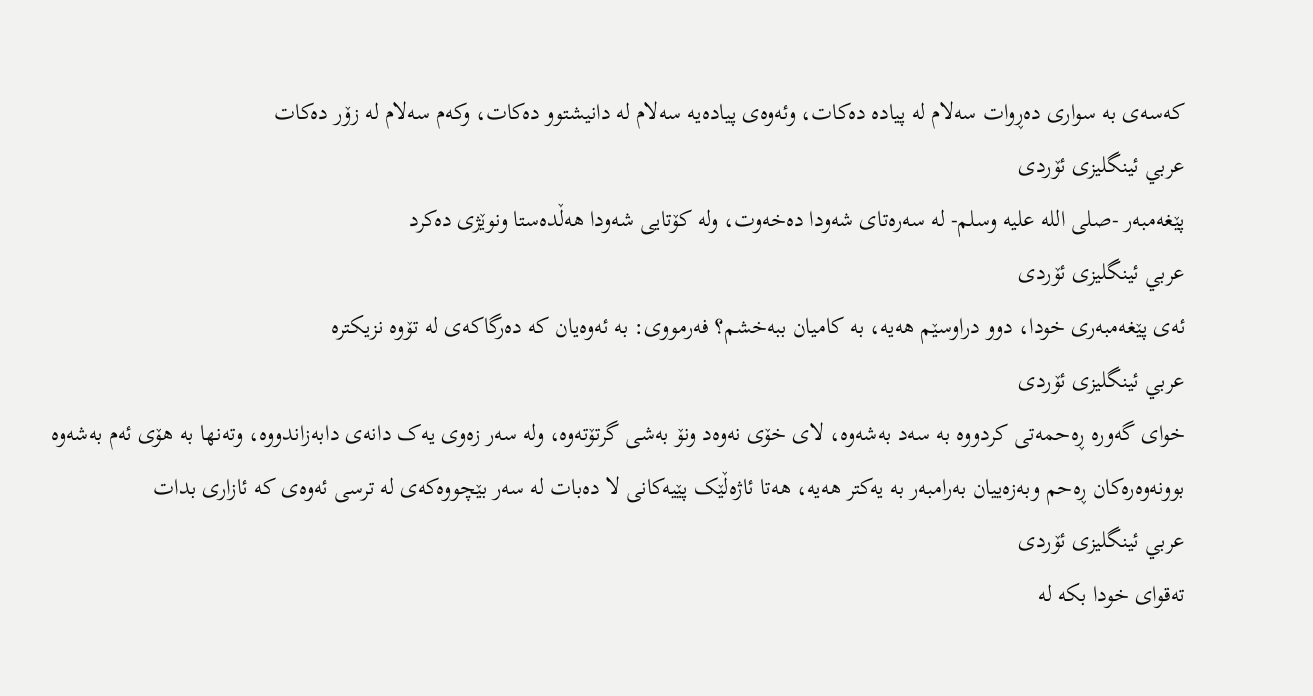کەسەی بە سواری دەڕوات سەلام لە پیادە دەکات، وئەوەی پیادەیە سەلام لە دانیشتوو دەكات، وکەم سەلام لە زۆر دەکات
عربي ئینگلیزی ئۆردی
پێغەمبەر -صلى اللە علیە وسلم- لە سەرەتای شەودا دەخەوت، ولە کۆتایی شەودا هەڵدەستا ونوێژی دەکرد
عربي ئینگلیزی ئۆردی
ئەی پێغەمبەری خودا، دوو دراوسێم هەیە، بە کامیان ببەخشم؟ فەرمووی: بە ئەوەیان کە دەرگاکەی لە تۆوە نزیکترە
عربي ئینگلیزی ئۆردی
خوای گەورە ڕەحمەتی کردووە بە سەد بەشەوە، لای خۆی نەوەد ونۆ بەشی گرتۆتەوە، ولە سەر زەوی یەک دانەی دابەزاندووە، وتەنها بە هۆی ئەم بەشەوە بوونەوەرەکان ڕەحم وبەزەییان بەرامبەر بە یەکتر هەیە، هەتا ئاژەڵێک پێیەکانی لا دەبات لە سەر بێچووەکەی لە ترسی ئەوەی کە ئازاری بدات
عربي ئینگلیزی ئۆردی
تەقوای خودا بکە لە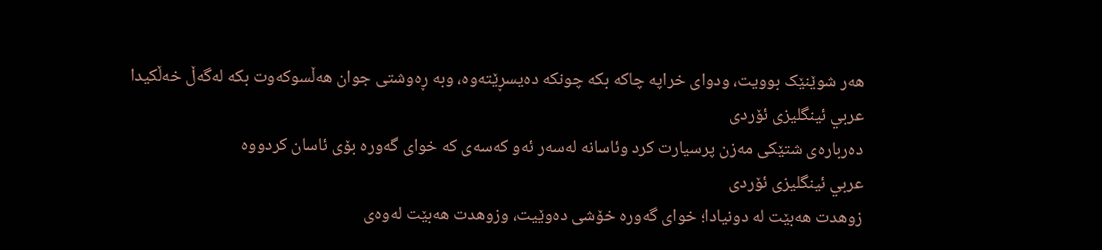هەر شوێنێک بوویت، ودوای خراپە چاکە بکە چونکە دەیسڕێتەوە، وبە ڕەوشتی جوان هەڵسوکەوت بکە لەگەڵ خەڵکیدا
عربي ئینگلیزی ئۆردی
دەربارەی شتێکی مەزن پرسیارت کرد وئاسانە لەسەر ئەو کەسەی کە خوای گەورە بۆی ئاسان کردووە
عربي ئینگلیزی ئۆردی
زوهدت هەبێت لە دونیادا؛ خوای گەورە خۆشی دەوێیت، وزوهدت هەبێت لەوەی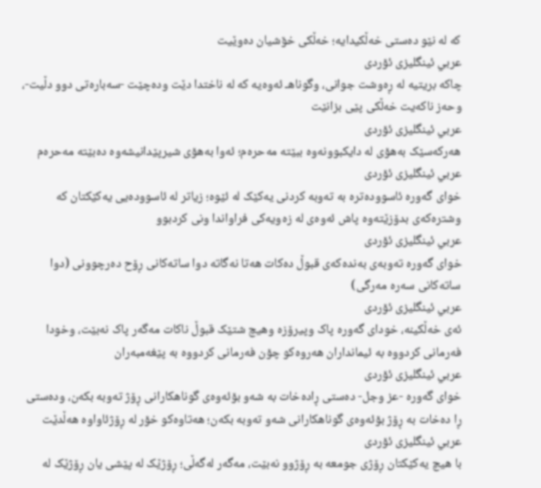کە لە نێو دەستی خەڵکیدایە؛ خەڵکی خۆشیان دەوێیت
عربي ئینگلیزی ئۆردی
چاكە بریتیە لە ڕەوشت جوانی، وگوناهـ ئەوەیە کە لە ناختدا دێت ودەچێت -سەبارەتی دوو دڵیت-، وحەز ناکەیت خەڵکی پێی بزانێت
عربي ئینگلیزی ئۆردی
هەرکەسێک بەهۆی لە دایکبوونەوە ببێتە مەحرەم؛ ئەوا بەهۆی شیرپێدانیشەوە دەبێتە مەحرەم
عربي ئینگلیزی ئۆردی
خوای گەورە ئاسوودەترە بە تەوبە کردنی یەکێک لە ئێوە؛ زیاتر لە ئاسوودەیی یەکێکتان کە وشترەکەی بدۆزێتەوە پاش ئەوەى لە زەویەکی فراواندا ونی کردبوو
عربي ئینگلیزی ئۆردی
خوای گەورە تەوبەی بەندەکەی قبوڵ دەکات هەتا نەگاتە دوا ساتەکانی ڕۆح دەرچوونی (دوا ساتەکانی سەرە مەرگی)
عربي ئینگلیزی ئۆردی
ئەی خەڵكینە، خودای گەورە پاک وپیرۆزە وهیچ شتێک قبوڵ ناکات مەگەر پاک نەبێت، وخودا فەرمانی کردووە بە ئیمانداران هەروەکو چۆن فەرمانی کردووە بە پێغەمبەران
عربي ئینگلیزی ئۆردی
خوای گەورە -عز وجل- دەستی ڕادەخات بە شەو بۆئەوەی گوناهکارانی ڕۆژ تەوبە بکەن، ودەستی ڕا دەخات بە ڕۆژ بۆئەوەی گوناهکارانی شەو تەوبە بکەن؛ هەتاوەکو خۆر لە ڕۆژئاواوە هەڵدێت
عربي ئینگلیزی ئۆردی
با هیچ یەکێکتان ڕۆژی جومعە بە ڕۆژوو نەبێت، مەگەر لەگەڵی؛ ڕۆژێک لە پێشی یان ڕۆژێک لە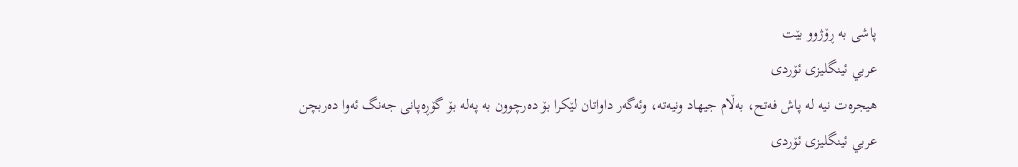پاشی بە ڕۆژوو بێت
عربي ئینگلیزی ئۆردی
هیجرەت نیە لە پاش فەتح، بەڵام جیهاد ونیەتە، وئەگەر داواتان لێکرا بۆ دەرچوون بە پەلە بۆ گۆڕەپانی جەنگ ئەوا دەربچن
عربي ئینگلیزی ئۆردی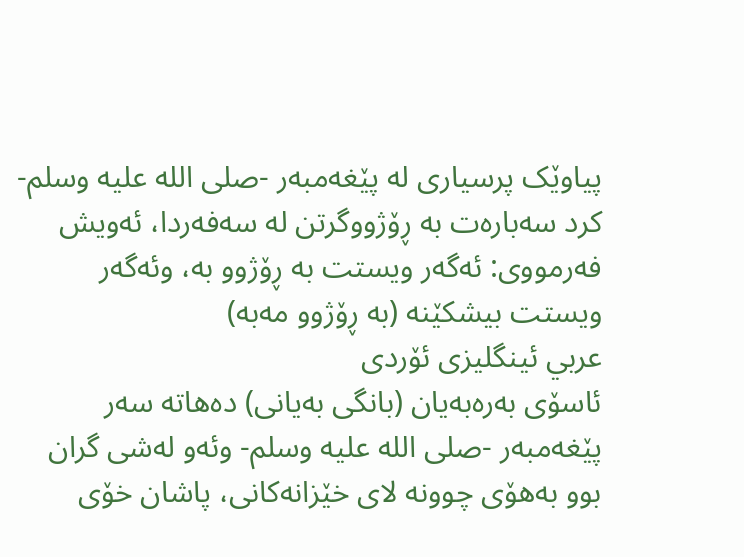پیاوێک پرسیاری لە پێغەمبەر -صلى اللە علیە وسلم- کرد سەبارەت بە ڕۆژووگرتن لە سەفەردا، ئەویش فەرمووی: ئەگەر ویستت بە ڕۆژوو بە، وئەگەر ویستت بیشکێنە (بە ڕۆژوو مەبە)
عربي ئینگلیزی ئۆردی
ئاسۆی بەرەبەیان (بانگی بەیانی) دەهاتە سەر پێغەمبەر -صلى اللە علیە وسلم- وئەو لەشی گران بوو بەهۆی چوونە لای خێزانەکانی، پاشان خۆی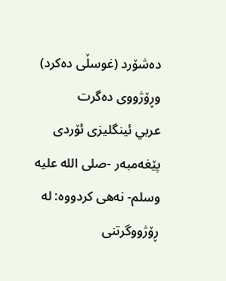دەشۆرد (غوسڵی دەکرد) وڕۆژووی دەگرت
عربي ئینگلیزی ئۆردی
پێغەمبەر -صلى اللە علیە وسلم- نەهی کردووە: لە ڕۆژووگرتنی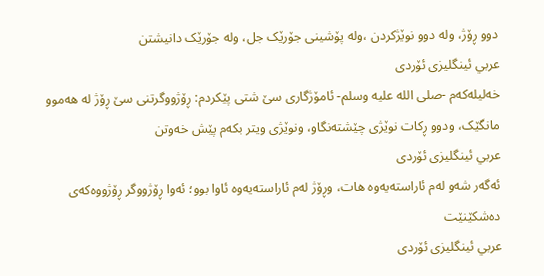دوو ڕۆژ، ولە دوو نوێژکردن ،ولە پۆشینی جۆرێک جل، ولە جۆرێک دانیشتن
عربي ئینگلیزی ئۆردی
خەلیلەکەم -صلى اللە علیە وسلم- ئامۆژگاری سێ شتی پێکردم: ڕۆژووگرتنی سێ ڕۆژ لە هەموو مانگێک، ودوو ڕکات نوێژی چێشتەنگاو، ونوێژی ویتر بکەم پێش خەوتن
عربي ئینگلیزی ئۆردی
ئەگەر شەو لەم ئاراستەیەوە هات، وڕۆژ لەم ئاراستەیەوە ئاوا بوو؛ ئەوا ڕۆژووگر ڕۆژووەکەی دەشکێنێت
عربي ئینگلیزی ئۆردی